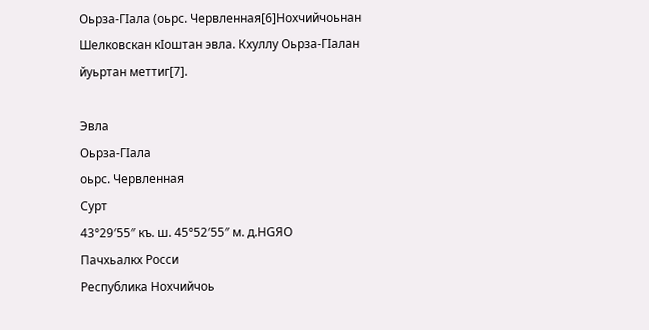Оьрза-ГӀала (оьрс. Червленная[6]Нохчийчоьнан Шелковскан кӀоштан эвла. Кхуллу Оьрза-ГӀалан йуьртан меттиг[7].

Эвла
Оьрза-ГӀала
оьрс. Червленная
Сурт
43°29′55″ къ. ш. 45°52′55″ м. д.HGЯO
Пачхьалкх Росси
Республика Нохчийчоь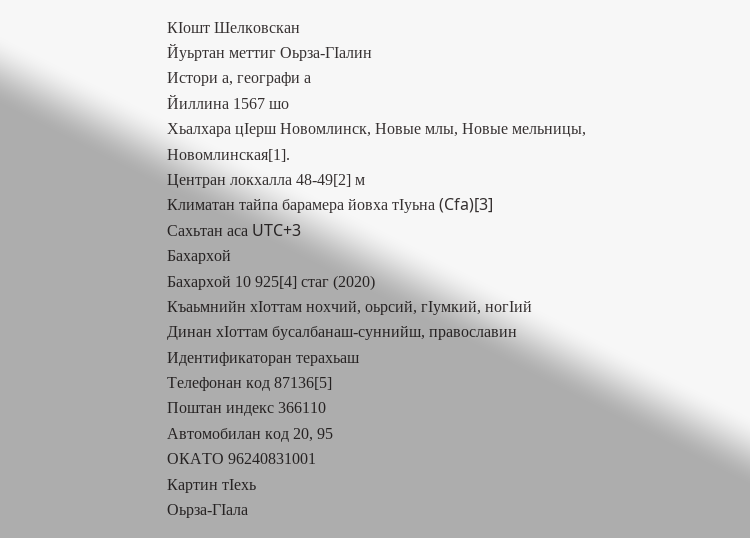КӀошт Шелковскан
Йуьртан меттиг Оьрза-ГӀалин
Истори а, географи а
Йиллина 1567 шо
Хьалхара цӀерш Новомлинск, Новые млы, Новые мельницы, Новомлинская[1].
Центран локхалла 48-49[2] м
Климатан тайпа барамера йовха тӀуьна (Cfa)[3]
Сахьтан аса UTC+3
Бахархой
Бахархой 10 925[4] стаг (2020)
Къаьмнийн хӀоттам нохчий, оьрсий, гӀумкий, ногӀий
Динан хӀоттам бусалбанаш-суннийш, православин
Идентификаторан терахьаш
Телефонан код 87136[5]
Поштан индекс 366110
Автомобилан код 20, 95
ОКАТО 96240831001
Картин тӀехь
Оьрза-ГӀала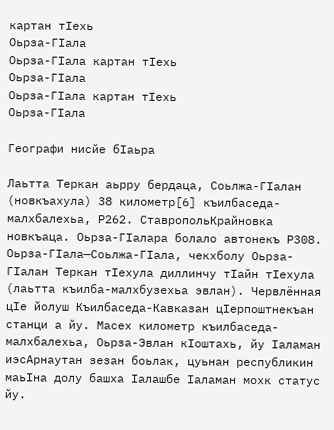картан тӀехь
Оьрза-ГӀала
Оьрза-ГӀала картан тӀехь
Оьрза-ГӀала
Оьрза-ГӀала картан тӀехь
Оьрза-ГӀала

Географи нисйе бӀаьра

Лаьтта Теркан аьрру бердаца, Соьлжа-ГӀалан (новкъахула) 38 километр[6] къилбаседа-малхбалехьа, Р262. СтавропольКрайновка новкъаца. Оьрза-ГӀалара болало автонекъ Р308. Оьрза-ГӀала—Соьлжа-ГӀала, чекхболу Оьрза-ГӀалан Теркан тӀехула диллинчу тӀайн тӀехула (лаьтта къилба-малхбузехьа эвлан). Червлённая цӀе йолуш Къилбаседа-Кавказан цӀерпоштнекъан станци а йу. Масех километр къилбаседа-малхбалехьа, Оьрза-Эвлан кӀоштахь, йу Ӏаламан иэсАрнаутан зезан боьлак, цуьнан республикин маьӀна долу башха Ӏалашбе Ӏаламан мохк статус йу.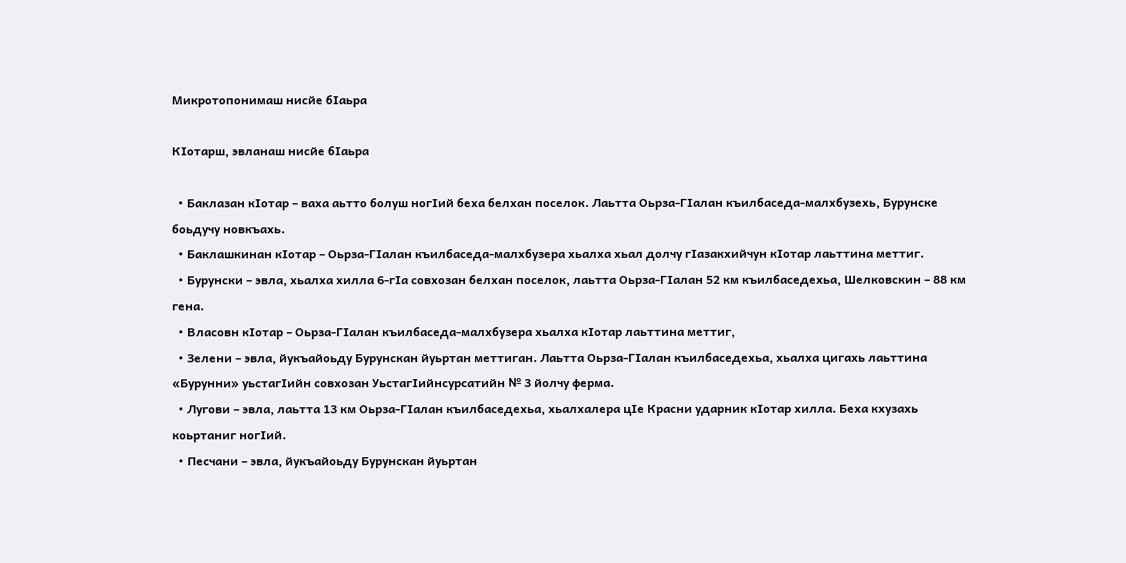Микротопонимаш нисйе бӀаьра

КӀотарш, эвланаш нисйе бӀаьра

  • Баклазан кӀотар – ваха аьтто болуш ногӀий беха белхан поселок. Лаьтта Оьрза-ГӀалан къилбаседа-малхбузехь, Бурунске боьдучу новкъахь.
  • Баклашкинан кӀотар – Оьрза-ГӀалан къилбаседа-малхбузера хьалха хьал долчу гӀазакхийчун кӀотар лаьттина меттиг.
  • Бурунски – эвла, хьалха хилла 6-гӀа совхозан белхан поселок, лаьтта Оьрза-ГӀалан 52 км къилбаседехьа, Шелковскин – 88 км гена.
  • Власовн кӀотар – Оьрза-ГӀалан къилбаседа-малхбузера хьалха кӀотар лаьттина меттиг,
  • Зелени – эвла, йукъайоьду Бурунскан йуьртан меттиган. Лаьтта Оьрза-ГӀалан къилбаседехьа, хьалха цигахь лаьттина «Бурунни» уьстагӀийн совхозан УьстагӀийнсурсатийн № 3 йолчу ферма.
  • Лугови – эвла, лаьтта 13 км Оьрза-ГӀалан къилбаседехьа, хьалхалера цӀе Красни ударник кӀотар хилла. Беха кхузахь коьртаниг ногӀий.
  • Песчани – эвла, йукъайоьду Бурунскан йуьртан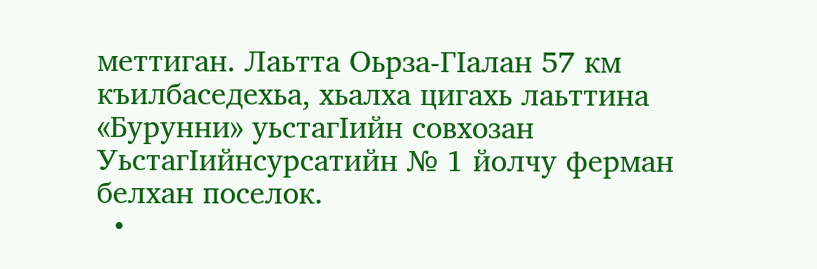меттиган. Лаьтта Оьрза-ГӀалан 57 км къилбаседехьа, хьалха цигахь лаьттина «Бурунни» уьстагӀийн совхозан УьстагӀийнсурсатийн № 1 йолчу ферман белхан поселок.
  •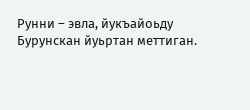Рунни – эвла, йукъайоьду Бурунскан йуьртан меттиган.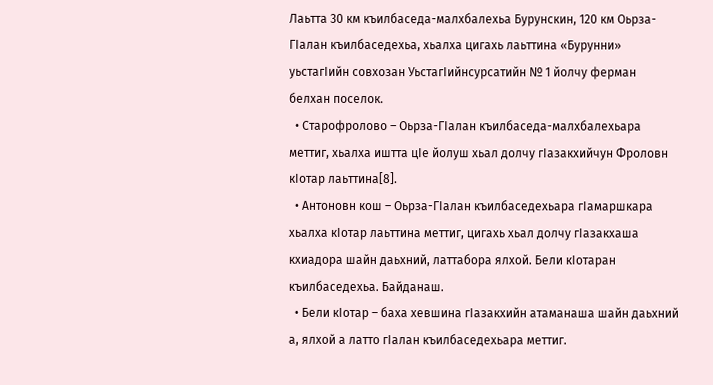Лаьтта 30 км къилбаседа-малхбалехьа Бурунскин, 120 км Оьрза-ГӀалан къилбаседехьа, хьалха цигахь лаьттина «Бурунни» уьстагӀийн совхозан УьстагӀийнсурсатийн № 1 йолчу ферман белхан поселок.
  • Старофролово – Оьрза-ГӀалан къилбаседа-малхбалехьара меттиг, хьалха иштта цӀе йолуш хьал долчу гӀазакхийчун Фроловн кӀотар лаьттина[8].
  • Антоновн кош – Оьрза-ГӀалан къилбаседехьара гӀамаршкара хьалха кӀотар лаьттина меттиг, цигахь хьал долчу гӀазакхаша кхиадора шайн даьхний, латтабора ялхой. Бели кӀотаран къилбаседехьа. Байданаш.
  • Бели кӀотар – баха хевшина гӀазакхийн атаманаша шайн даьхний а, ялхой а латто гӀалан къилбаседехьара меттиг.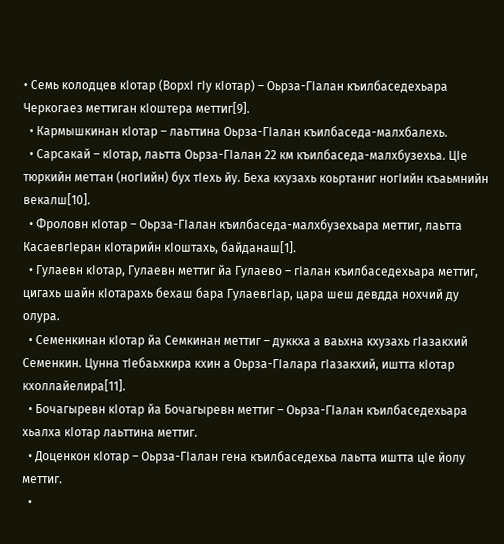• Семь колодцев кӀотар (ВорхӀ гӀу кӀотар) – Оьрза-ГӀалан къилбаседехьара Черкогаез меттиган кӀоштера меттиг[9].
  • Кармышкинан кӀотар – лаьттина Оьрза-ГӀалан къилбаседа-малхбалехь.
  • Сарсакай – кӀотар, лаьтта Оьрза-ГӀалан 22 км къилбаседа-малхбузехьа. ЦӀе тюркийн меттан (ногӀийн) бух тӀехь йу. Беха кхузахь коьртаниг ногӀийн къаьмнийн векалш[10].
  • Фроловн кӀотар – Оьрза-ГӀалан къилбаседа-малхбузехьара меттиг, лаьтта КасаевгӀеран кӀотарийн кӀоштахь, байданаш[1].
  • Гулаевн кӀотар, Гулаевн меттиг йа Гулаево – гӀалан къилбаседехьара меттиг, цигахь шайн кӀотарахь бехаш бара ГулаевгӀар, цара шеш девдда нохчий ду олура.
  • Семенкинан кӀотар йа Семкинан меттиг – дуккха а ваьхна кхузахь гӀазакхий Семенкин. Цунна тӀебаьхкира кхин а Оьрза-ГӀалара гӀазакхий, иштта кӀотар кхоллайелира[11].
  • Бочагыревн кӀотар йа Бочагыревн меттиг – Оьрза-ГӀалан къилбаседехьара хьалха кӀотар лаьттина меттиг.
  • Доценкон кӀотар – Оьрза-ГӀалан гена къилбаседехьа лаьтта иштта цӀе йолу меттиг.
  •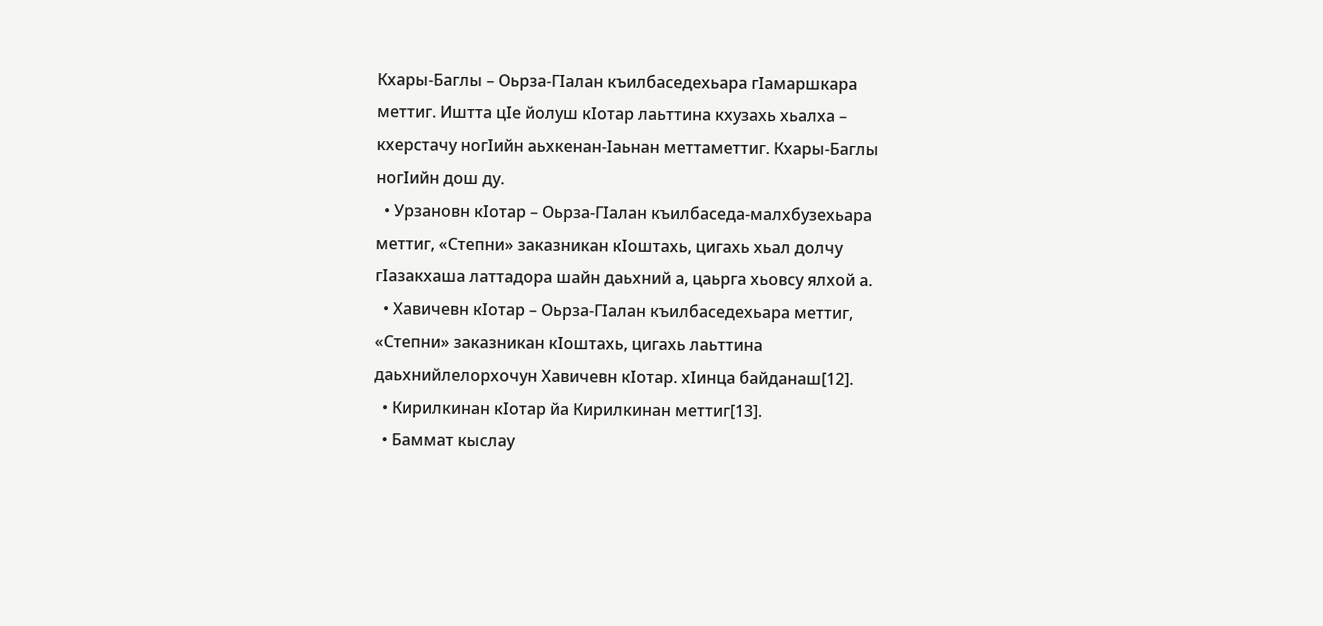Кхары-Баглы – Оьрза-ГӀалан къилбаседехьара гӀамаршкара меттиг. Иштта цӀе йолуш кӀотар лаьттина кхузахь хьалха – кхерстачу ногӀийн аьхкенан-Ӏаьнан меттаметтиг. Кхары-Баглы ногӀийн дош ду.
  • Урзановн кӀотар – Оьрза-ГӀалан къилбаседа-малхбузехьара меттиг, «Степни» заказникан кӀоштахь, цигахь хьал долчу гӀазакхаша латтадора шайн даьхний а, цаьрга хьовсу ялхой а.
  • Хавичевн кӀотар – Оьрза-ГӀалан къилбаседехьара меттиг, «Степни» заказникан кӀоштахь, цигахь лаьттина даьхнийлелорхочун Хавичевн кӀотар. хӀинца байданаш[12].
  • Кирилкинан кӀотар йа Кирилкинан меттиг[13].
  • Баммат кыслау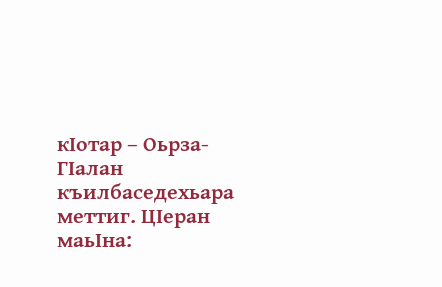кӀотар – Оьрза-ГӀалан къилбаседехьара меттиг. ЦӀеран маьӀна: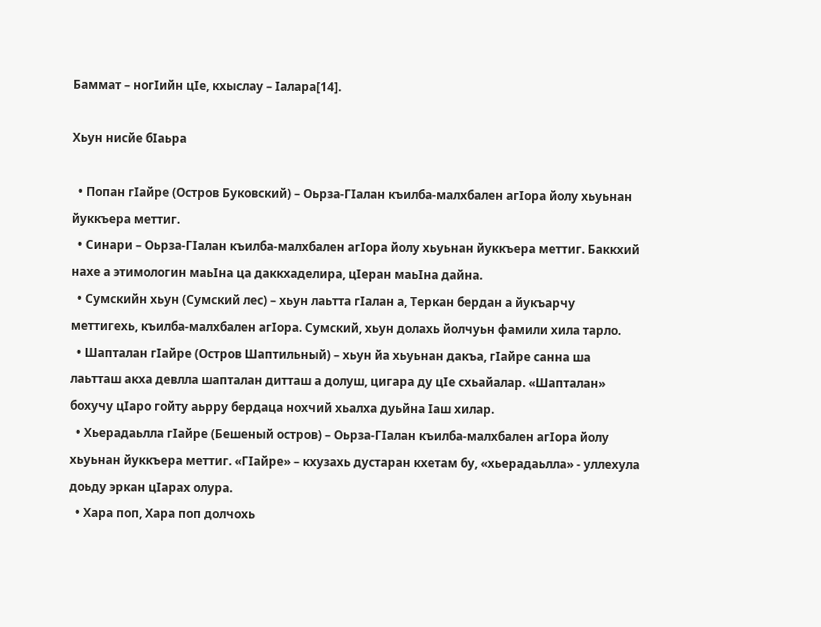Баммат – ногӀийн цӀе, кхыслау – Ӏалара[14].

Хьун нисйе бӀаьра

  • Попан гӀайре (Остров Буковский) – Оьрза-ГӀалан къилба-малхбален агӀора йолу хьуьнан йуккъера меттиг.
  • Синари – Оьрза-ГӀалан къилба-малхбален агӀора йолу хьуьнан йуккъера меттиг. Баккхий нахе а этимологин маьӀна ца даккхаделира, цӀеран маьӀна дайна.
  • Сумскийн хьун (Сумский лес) – хьун лаьтта гӀалан а, Теркан бердан а йукъарчу меттигехь, къилба-малхбален агӀора. Сумский, хьун долахь йолчуьн фамили хила тарло.
  • Шапталан гӀайре (Остров Шаптильный) – хьун йа хьуьнан дакъа, гӀайре санна ша лаьтташ акха девлла шапталан дитташ а долуш, цигара ду цӀе схьайалар. «Шапталан» бохучу цӀаро гойту аьрру бердаца нохчий хьалха дуьйна Ӏаш хилар.
  • Хьерадаьлла гӀайре (Бешеный остров) – Оьрза-ГӀалан къилба-малхбален агӀора йолу хьуьнан йуккъера меттиг. «ГӀайре» – кхузахь дустаран кхетам бу, «хьерадаьлла» - уллехула доьду эркан цӀарах олура.
  • Хара поп, Хара поп долчохь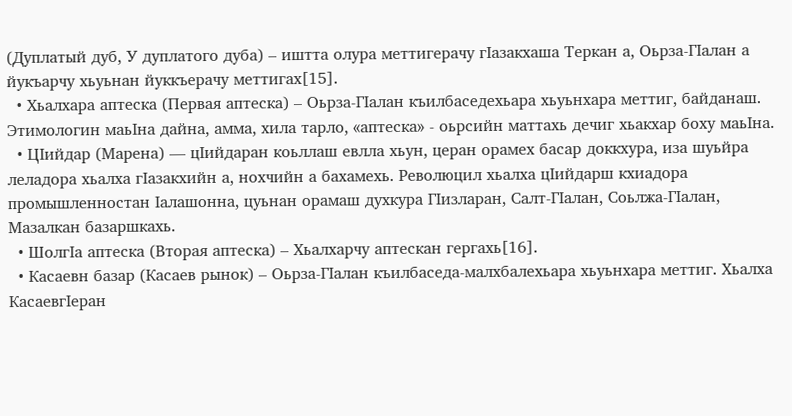(Дуплатый дуб, У дуплатого дуба) – иштта олура меттигерачу гӀазакхаша Теркан а, Оьрза-ГӀалан а йукъарчу хьуьнан йуккъерачу меттигах[15].
  • Хьалхара аптеска (Первая аптеска) – Оьрза-ГӀалан къилбаседехьара хьуьнхара меттиг, байданаш. Этимологин маьӀна дайна, амма, хила тарло, «аптеска» - оьрсийн маттахь дечиг хьакхар боху маьӀна.
  • ЦӀийдар (Марена) — цӀийдаран коьллаш евлла хьун, церан орамех басар доккхура, иза шуьйра леладора хьалха гӀазакхийн а, нохчийн а бахамехь. Революцил хьалха цӀийдарш кхиадора промышленностан Ӏалашонна, цуьнан орамаш духкура ГӀизларан, Салт-ГӀалан, Соьлжа-ГӀалан, Мазалкан базаршкахь.
  • ШолгӀа аптеска (Вторая аптеска) – Хьалхарчу аптескан гергахь[16].
  • Касаевн базар (Касаев рынок) – Оьрза-ГӀалан къилбаседа-малхбалехьара хьуьнхара меттиг. Хьалха КасаевгӀеран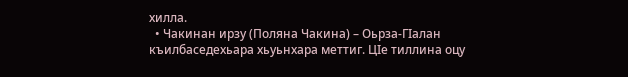хилла.
  • Чакинан ирзу (Поляна Чакина) – Оьрза-ГӀалан къилбаседехьара хьуьнхара меттиг. ЦӀе тиллина оцу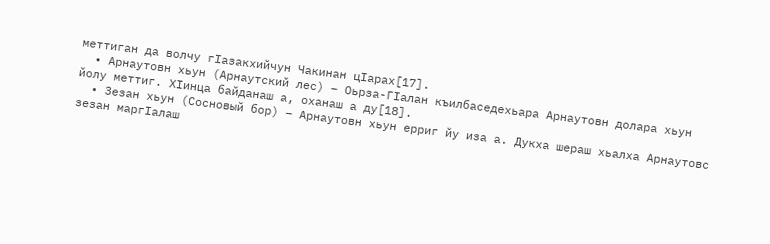меттиган да волчу гӀазакхийчун Чакинан цӀарах[17].
  • Арнаутовн хьун (Арнаутский лес) – Оьрза-ГӀалан къилбаседехьара Арнаутовн долара хьун йолу меттиг. ХӀинца байданаш а, оханаш а ду[18].
  • Зезан хьун (Сосновый бор) – Арнаутовн хьун ерриг йу иза а. Дукха шераш хьалха Арнаутовс зезан маргӀалаш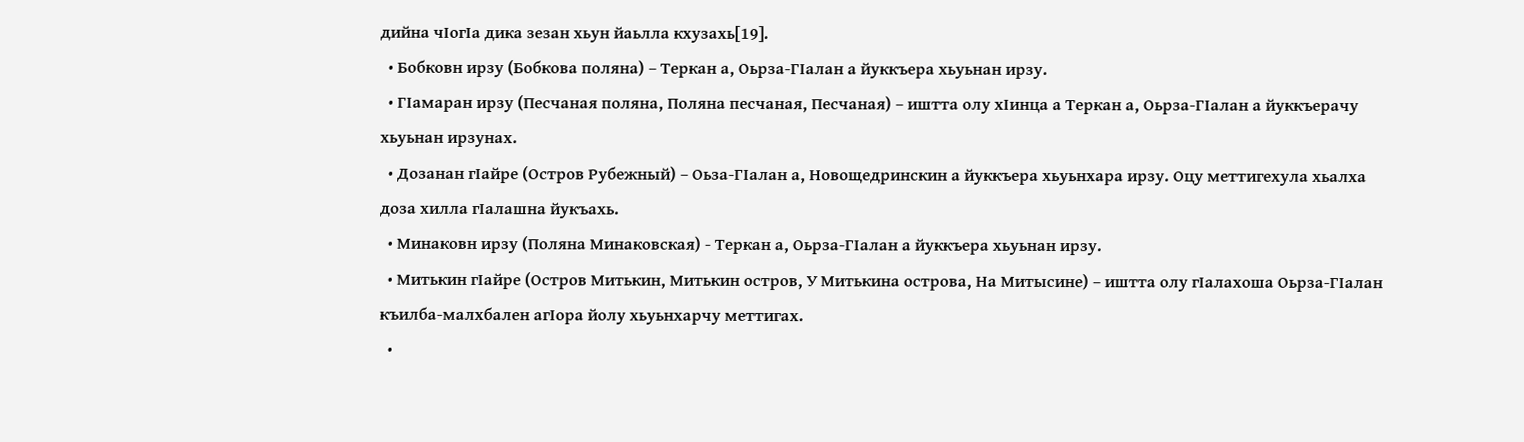дийна чӀогӀа дика зезан хьун йаьлла кхузахь[19].
  • Бобковн ирзу (Бобкова поляна) – Теркан а, Оьрза-ГӀалан а йуккъера хьуьнан ирзу.
  • ГӀамаран ирзу (Песчаная поляна, Поляна песчаная, Песчаная) – иштта олу хӀинца а Теркан а, Оьрза-ГӀалан а йуккъерачу хьуьнан ирзунах.
  • Дозанан гӀайре (Остров Рубежный) – Оьза-ГӀалан а, Новощедринскин а йуккъера хьуьнхара ирзу. Оцу меттигехула хьалха доза хилла гӀалашна йукъахь.
  • Минаковн ирзу (Поляна Минаковская) - Теркан а, Оьрза-ГӀалан а йуккъера хьуьнан ирзу.
  • Митькин гӀайре (Остров Митькин, Митькин остров, У Митькина острова, На Митысине) – иштта олу гӀалахоша Оьрза-ГӀалан къилба-малхбален агӀора йолу хьуьнхарчу меттигах.
  •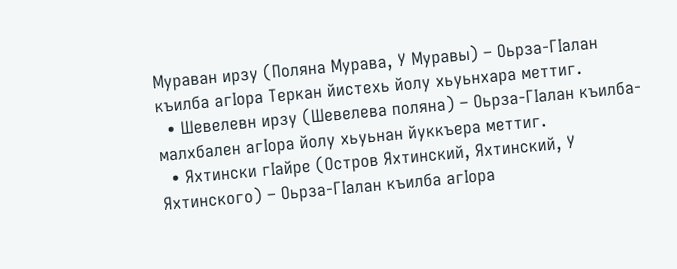Мураван ирзу (Поляна Мурава, У Муравы) – Оьрза-ГӀалан къилба агӀора Теркан йистехь йолу хьуьнхара меттиг.
  • Шевелевн ирзу (Шевелева поляна) – Оьрза-ГӀалан къилба-малхбален агӀора йолу хьуьнан йуккъера меттиг.
  • Яхтински гӀайре (Остров Яхтинский, Яхтинский, У Яхтинского) – Оьрза-ГӀалан къилба агӀора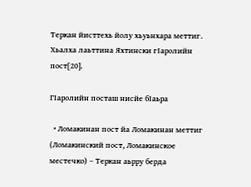Теркан йисттехь йолу хьуьнхара меттиг. Хьалха лаьттина Яхтински гӀаролийн пост[20].

ГӀаролийн посташ нисйе бӀаьра

  • Ломакинан пост йа Ломакинан меттиг (Ломакинский пост, Ломакинское местечко) – Теркан аьрру берда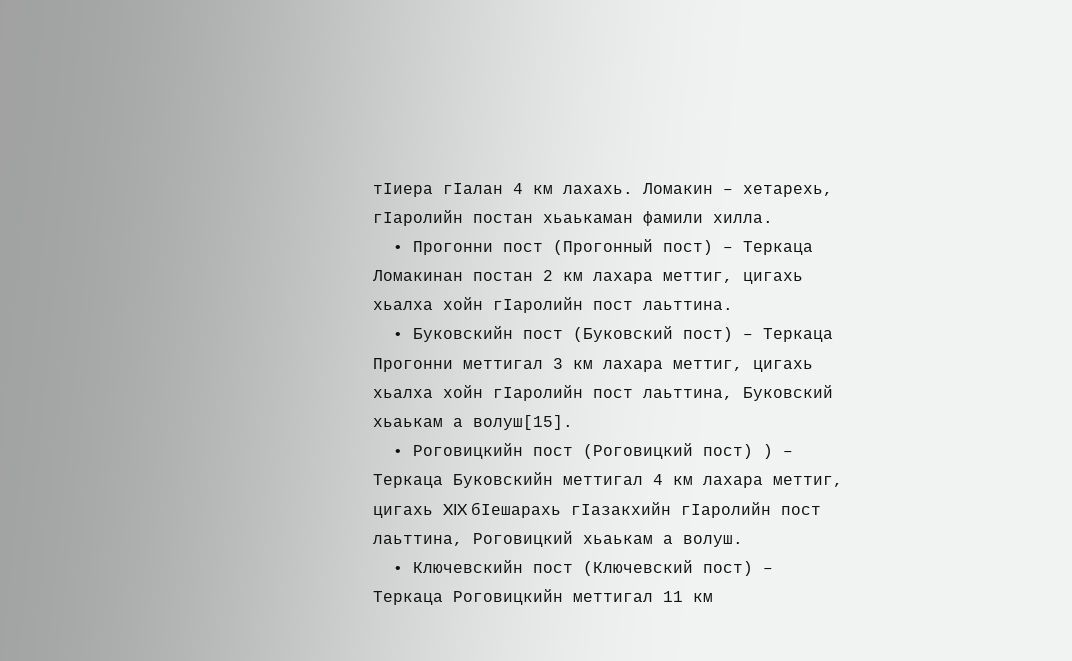тӀиера гӀалан 4 км лахахь. Ломакин – хетарехь, гӀаролийн постан хьаькаман фамили хилла.
  • Прогонни пост (Прогонный пост) – Теркаца Ломакинан постан 2 км лахара меттиг, цигахь хьалха хойн гӀаролийн пост лаьттина.
  • Буковскийн пост (Буковский пост) – Теркаца Прогонни меттигал 3 км лахара меттиг, цигахь хьалха хойн гӀаролийн пост лаьттина, Буковский хьаькам а волуш[15].
  • Роговицкийн пост (Роговицкий пост) ) – Теркаца Буковскийн меттигал 4 км лахара меттиг, цигахь XIX бӀешарахь гӀазакхийн гӀаролийн пост лаьттина, Роговицкий хьаькам а волуш.
  • Ключевскийн пост (Ключевский пост) – Теркаца Роговицкийн меттигал 11 км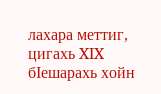лахара меттиг, цигахь XIX бӀешарахь хойн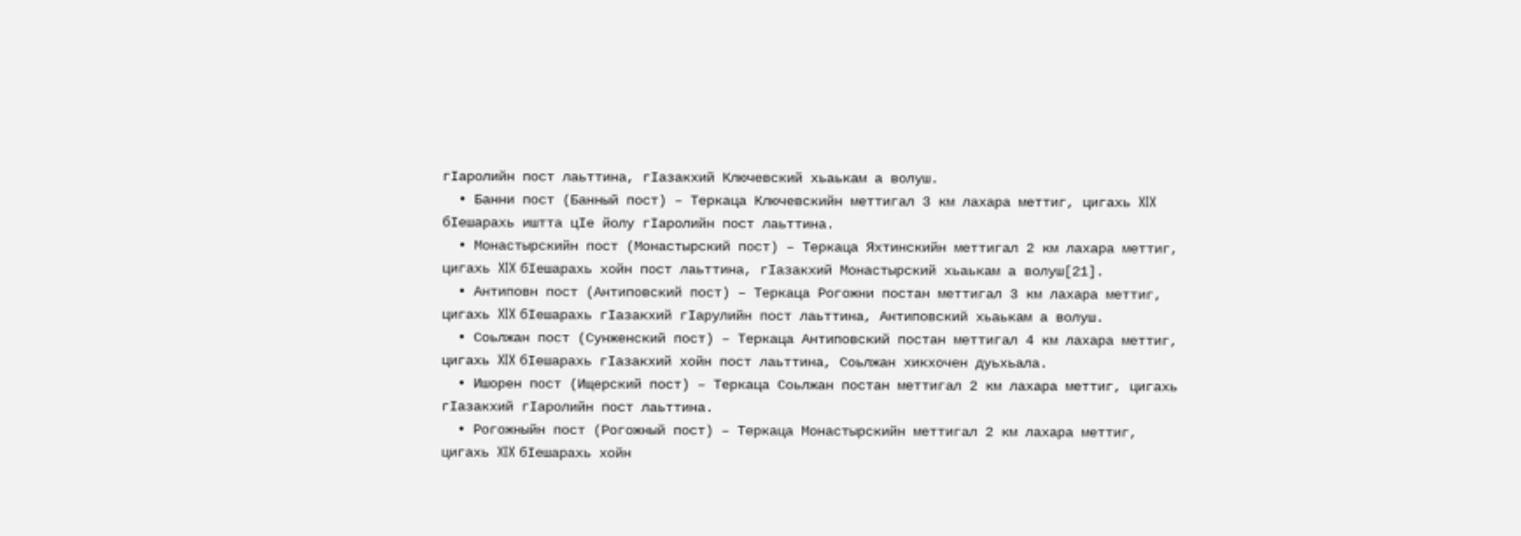гӀаролийн пост лаьттина, гӀазакхий Ключевский хьаькам а волуш.
  • Банни пост (Банный пост) – Теркаца Ключевскийн меттигал 3 км лахара меттиг, цигахь XIX бӀешарахь иштта цӀе йолу гӀаролийн пост лаьттина.
  • Монастырскийн пост (Монастырский пост) – Теркаца Яхтинскийн меттигал 2 км лахара меттиг, цигахь XIX бӀешарахь хойн пост лаьттина, гӀазакхий Монастырский хьаькам а волуш[21].
  • Антиповн пост (Антиповский пост) – Теркаца Рогожни постан меттигал 3 км лахара меттиг, цигахь XIX бӀешарахь гӀазакхий гӀарулийн пост лаьттина, Антиповский хьаькам а волуш.
  • Соьлжан пост (Сунженский пост) – Теркаца Антиповский постан меттигал 4 км лахара меттиг, цигахь XIX бӀешарахь гӀазакхий хойн пост лаьттина, Соьлжан хикхочен дуьхьала.
  • Ишорен пост (Ищерский пост) – Теркаца Соьлжан постан меттигал 2 км лахара меттиг, цигахь гӀазакхий гӀаролийн пост лаьттина.
  • Рогожныйн пост (Рогожный пост) – Теркаца Монастырскийн меттигал 2 км лахара меттиг, цигахь XIX бӀешарахь хойн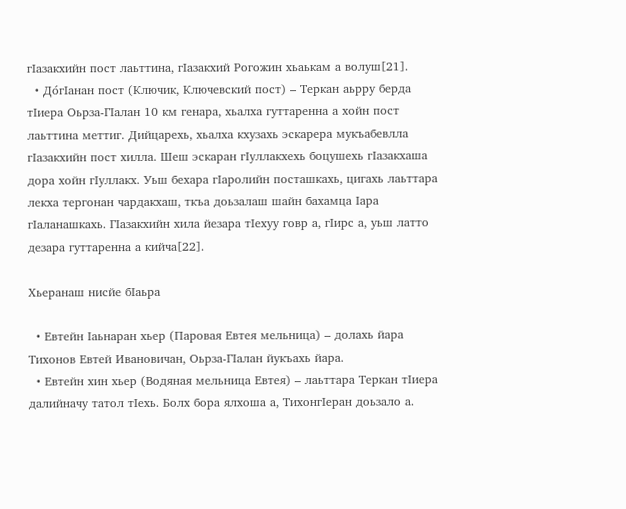гӀазакхийн пост лаьттина, гӀазакхий Рогожин хьаькам а волуш[21].
  • До́гӀанан пост (Ключик, Ключевский пост) – Теркан аьрру берда тӀиера Оьрза-ГӀалан 10 км генара, хьалха гуттаренна а хойн пост лаьттина меттиг. Дийцарехь, хьалха кхузахь эскарера мукъабевлла гӀазакхийн пост хилла. Шеш эскаран гӀуллакхехь боцушехь гӀазакхаша дора хойн гӀуллакх. Уьш бехара гӀаролийн посташкахь, цигахь лаьттара лекха тергонан чардакхаш, ткъа доьзалаш шайн бахамца Ӏара гӀаланашкахь. ГӀазакхийн хила йезара тӀехуу говр а, гӀирс а, уьш латто дезара гуттаренна а кийча[22].

Хьеранаш нисйе бӀаьра

  • Евтейн Ӏаьнаран хьер (Паровая Евтея мельница) – долахь йара Тихонов Евтей Ивановичан, Оьрза-ГӀалан йукъахь йара.
  • Евтейн хин хьер (Водяная мельница Евтея) – лаьттара Теркан тӀиера далийначу татол тӀехь. Болх бора ялхоша а, ТихонгӀеран доьзало а.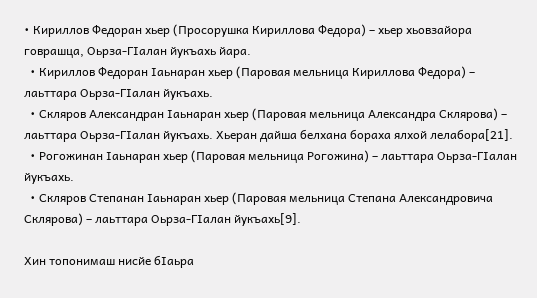• Кириллов Федоран хьер (Просорушка Кириллова Федора) – хьер хьовзайора говрашца, Оьрза-ГӀалан йукъахь йара.
  • Кириллов Федоран Ӏаьнаран хьер (Паровая мельница Кириллова Федора) – лаьттара Оьрза-ГӀалан йукъахь.
  • Скляров Александран Ӏаьнаран хьер (Паровая мельница Александра Склярова) – лаьттара Оьрза-ГӀалан йукъахь. Хьеран дайша белхана бораха ялхой лелабора[21].
  • Рогожинан Ӏаьнаран хьер (Паровая мельница Рогожина) – лаьттара Оьрза-ГӀалан йукъахь.
  • Скляров Степанан Ӏаьнаран хьер (Паровая мельница Степана Александровича Склярова) – лаьттара Оьрза-ГӀалан йукъахь[9].

Хин топонимаш нисйе бӀаьра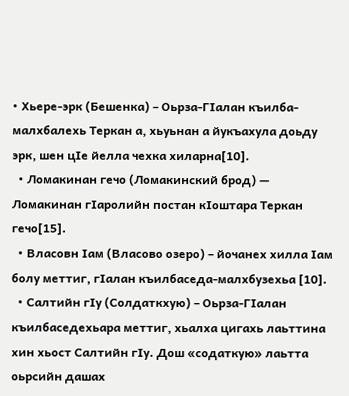• Хьере-эрк (Бешенка) – Оьрза-ГӀалан къилба-малхбалехь Теркан а, хьуьнан а йукъахула доьду эрк, шен цӀе йелла чехка хиларна[10].
  • Ломакинан гечо (Ломакинский брод) — Ломакинан гӀаролийн постан кӀоштара Теркан гечо[15].
  • Власовн Ӏам (Власово озеро) – йочанех хилла Ӏам болу меттиг, гӀалан къилбаседа-малхбузехьа [10].
  • Салтийн гӀу (Солдаткхую) – Оьрза-ГӀалан къилбаседехьара меттиг, хьалха цигахь лаьттина хин хьост Салтийн гӀу. Дош «содаткую» лаьтта оьрсийн дашах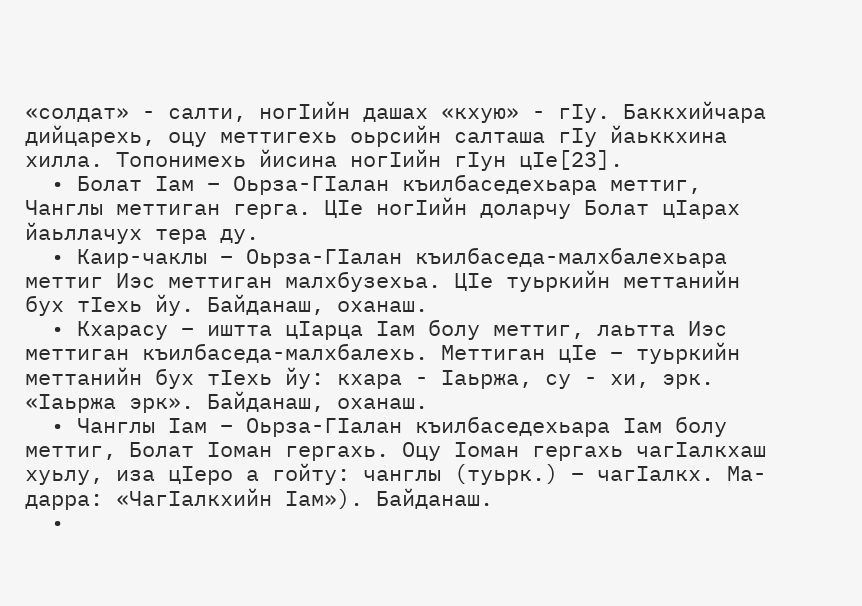«солдат» - салти, ногӀийн дашах «кхую» - гӀу. Баккхийчара дийцарехь, оцу меттигехь оьрсийн салташа гӀу йаьккхина хилла. Топонимехь йисина ногӀийн гӀун цӀе[23].
  • Болат Ӏам – Оьрза-ГӀалан къилбаседехьара меттиг, Чанглы меттиган герга. ЦӀе ногӀийн доларчу Болат цӀарах йаьллачух тера ду.
  • Каир-чаклы – Оьрза-ГӀалан къилбаседа-малхбалехьара меттиг Иэс меттиган малхбузехьа. ЦӀе туьркийн меттанийн бух тӀехь йу. Байданаш, оханаш.
  • Кхарасу – иштта цӀарца Ӏам болу меттиг, лаьтта Иэс меттиган къилбаседа-малхбалехь. Меттиган цӀе – туьркийн меттанийн бух тӀехь йу: кхара - Ӏаьржа, су - хи, эрк. «Ӏаьржа эрк». Байданаш, оханаш.
  • Чанглы Ӏам – Оьрза-ГӀалан къилбаседехьара Ӏам болу меттиг, Болат Ӏоман гергахь. Оцу Ӏоман гергахь чагӀалкхаш хуьлу, иза цӀеро а гойту: чанглы (туьрк.) – чагӀалкх. Ма-дарра: «ЧагӀалкхийн Ӏам»). Байданаш.
  •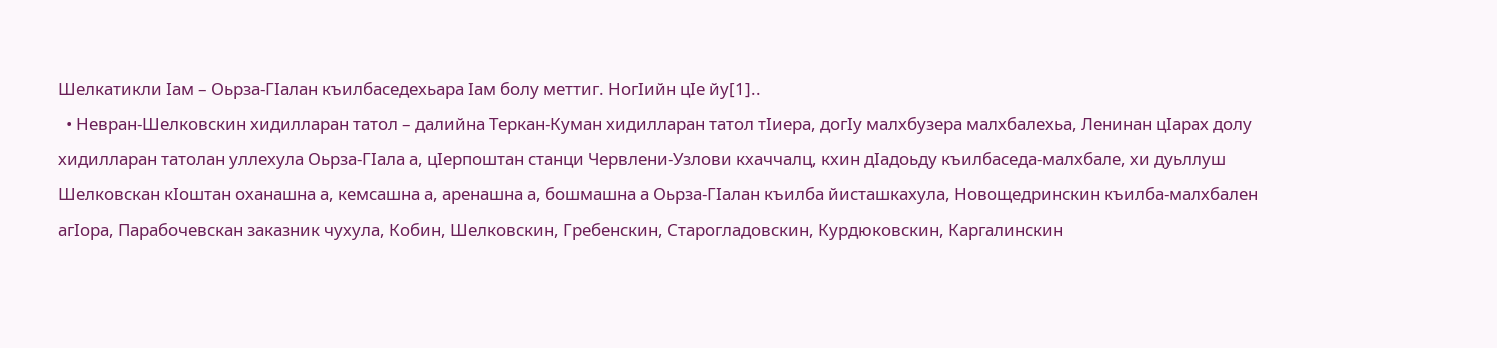Шелкатикли Ӏам – Оьрза-ГӀалан къилбаседехьара Ӏам болу меттиг. НогӀийн цӀе йу[1]..
  • Невран-Шелковскин хидилларан татол – далийна Теркан-Куман хидилларан татол тӀиера, догӀу малхбузера малхбалехьа, Ленинан цӀарах долу хидилларан татолан уллехула Оьрза-ГӀала а, цӀерпоштан станци Червлени-Узлови кхаччалц, кхин дӀадоьду къилбаседа-малхбале, хи дуьллуш Шелковскан кӀоштан оханашна а, кемсашна а, аренашна а, бошмашна а Оьрза-ГӀалан къилба йисташкахула, Новощедринскин къилба-малхбален агӀора, Парабочевскан заказник чухула, Кобин, Шелковскин, Гребенскин, Старогладовскин, Курдюковскин, Каргалинскин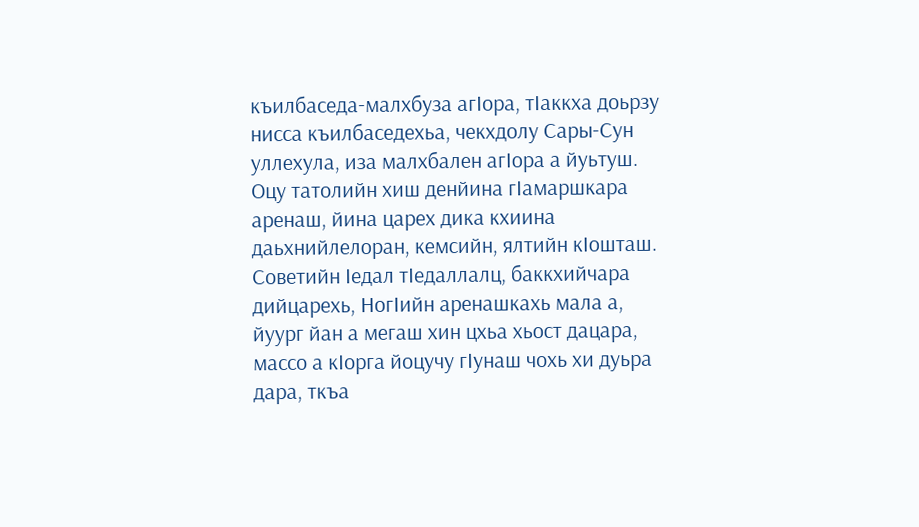къилбаседа-малхбуза агӀора, тӀаккха доьрзу нисса къилбаседехьа, чекхдолу Сары-Сун уллехула, иза малхбален агӀора а йуьтуш. Оцу татолийн хиш денйина гӀамаршкара аренаш, йина царех дика кхиина даьхнийлелоран, кемсийн, ялтийн кӀошташ. Советийн Ӏедал тӀедаллалц, баккхийчара дийцарехь, НогӀийн аренашкахь мала а, йуург йан а мегаш хин цхьа хьост дацара, массо а кӀорга йоцучу гӀунаш чохь хи дуьра дара, ткъа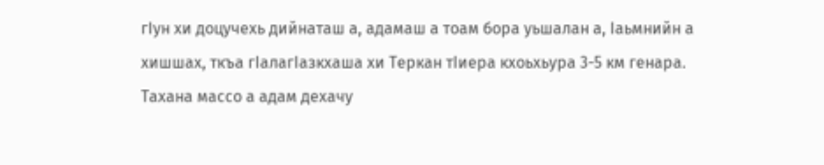гӀун хи доцучехь дийнаташ а, адамаш а тоам бора уьшалан а, Ӏаьмнийн а хишшах, ткъа гӀалагӀазкхаша хи Теркан тӀиера кхоьхьура 3-5 км генара. Тахана массо а адам дехачу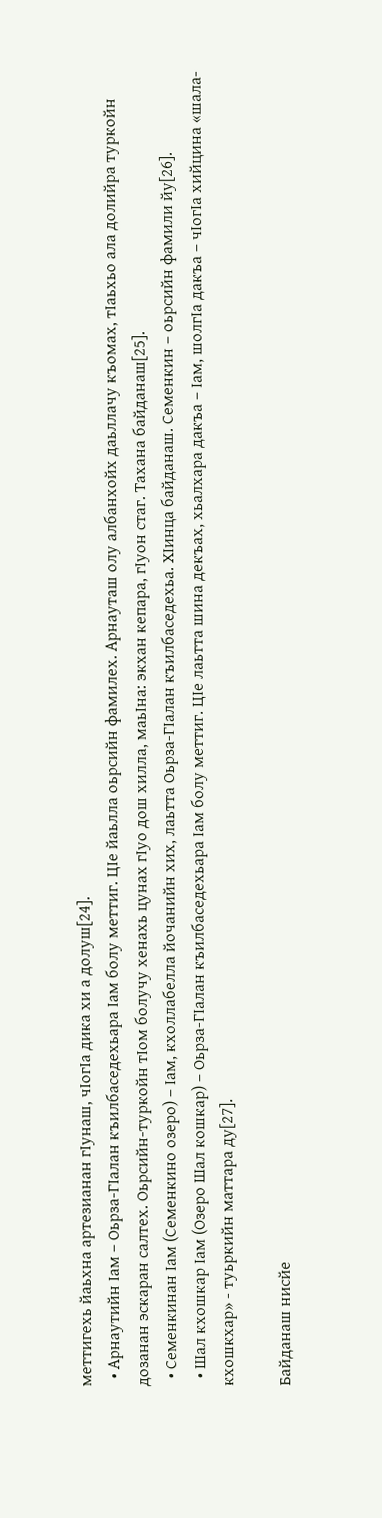меттигехь йаьхна артезианан гӀунаш, чӀогӀа дика хи а долуш[24].
  • Арнаутийн Ӏам – Оьрза-ГӀалан къилбаседехьара Ӏам болу меттиг. ЦӀе йаьлла оьрсийн фамилех. Арнауташ олу албанхойх даьллачу къомах, тӀаьхьо ала долийра туркойн дозанан эскаран салтех. Оьрсийн-туркойн тӀом болучу хенахь цунах гӀуо дош хилла, маьӀна: экхан кепара, гӀуон стаг. Тахана байданаш[25].
  • Семенкинан Ӏам (Семенкино озеро) – Ӏам, кхоллабелла йочанийн хих, лаьтта Оьрза-ГӀалан къилбаседехьа. ХӀинца байданаш. Семенкин – оьрсийн фамили йу[26].
  • Шал кхошкар Ӏам (Озеро Шал кошкар) – Оьрза-ГӀалан къилбаседехьара Ӏам болу меттиг. ЦӀе лаьтта шина декъах, хьалхара дакъа – Ӏам, шолгӀа дакъа – чӀогӀа хийцина «шала-кхошкхар» - туьркийн маттара ду[27].

Байданаш нисйе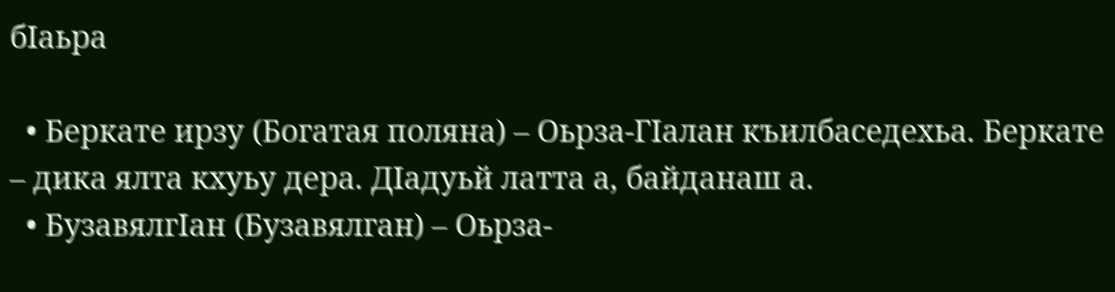бӀаьра

  • Беркате ирзу (Богатая поляна) – Оьрза-ГӀалан къилбаседехьа. Беркате – дика ялта кхуьу дера. ДӀадуьй латта а, байданаш а.
  • БузавялгӀан (Бузавялган) – Оьрза-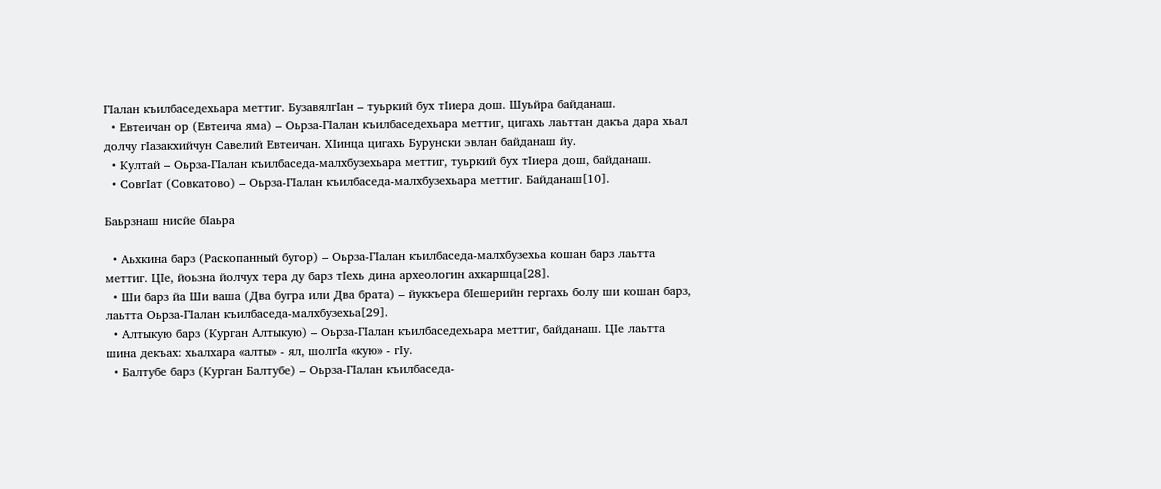ГӀалан къилбаседехьара меттиг. БузавялгӀан – туьркий бух тӀиера дош. Шуьйра байданаш.
  • Евтеичан ор (Евтеича яма) – Оьрза-ГӀалан къилбаседехьара меттиг, цигахь лаьттан дакъа дара хьал долчу гӀазакхийчун Савелий Евтеичан. ХӀинца цигахь Бурунски эвлан байданаш йу.
  • Култай – Оьрза-ГӀалан къилбаседа-малхбузехьара меттиг, туьркий бух тӀиера дош, байданаш.
  • СовгӀат (Совкатово) – Оьрза-ГӀалан къилбаседа-малхбузехьара меттиг. Байданаш[10].

Баьрзнаш нисйе бӀаьра

  • Аьхкина барз (Раскопанный бугор) – Оьрза-ГӀалан къилбаседа-малхбузехьа кошан барз лаьтта меттиг. ЦӀе, йоьзна йолчух тера ду барз тӀехь дина археологин ахкаршца[28].
  • Ши барз йа Ши ваша (Два бугра или Два брата) – йуккъера бӀешерийн гергахь болу ши кошан барз, лаьтта Оьрза-ГӀалан къилбаседа-малхбузехьа[29].
  • Алтыкую барз (Курган Алтыкую) – Оьрза-ГӀалан къилбаседехьара меттиг, байданаш. ЦӀе лаьтта шина декъах: хьалхара «алты» - ял, шолгӀа «кую» - гӀу.
  • Балтубе барз (Курган Балтубе) – Оьрза-ГӀалан къилбаседа-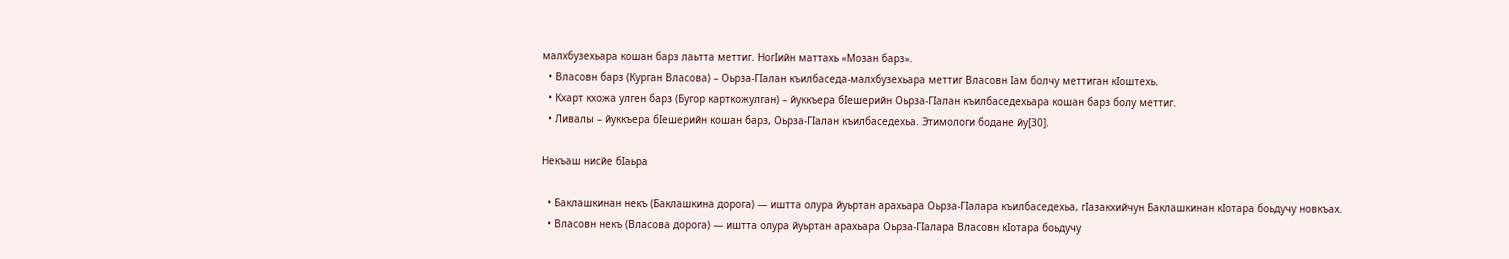малхбузехьара кошан барз лаьтта меттиг. НогӀийн маттахь «Мозан барз».
  • Власовн барз (Курган Власова) – Оьрза-ГӀалан къилбаседа-малхбузехьара меттиг Власовн Ӏам болчу меттиган кӀоштехь.
  • Кхарт кхожа улген барз (Бугор карткожулган) – йуккъера бӀешерийн Оьрза-ГӀалан къилбаседехьара кошан барз болу меттиг.
  • Ливалы – йуккъера бӀешерийн кошан барз, Оьрза-ГӀалан къилбаседехьа. Этимологи бодане йу[30].

Некъаш нисйе бӀаьра

  • Баклашкинан некъ (Баклашкина дорога) — иштта олура йуьртан арахьара Оьрза-ГӀалара къилбаседехьа, гӀазакхийчун Баклашкинан кӀотара боьдучу новкъах.
  • Власовн некъ (Власова дорога) — иштта олура йуьртан арахьара Оьрза-ГӀалара Власовн кӀотара боьдучу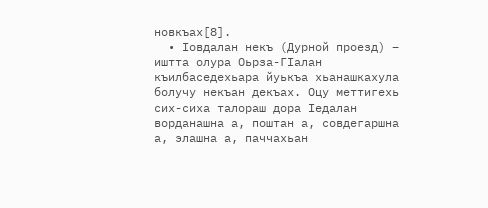новкъах[8].
  • Ӏовдалан некъ (Дурной проезд) – иштта олура Оьрза-ГӀалан къилбаседехьара йуькъа хьанашкахула болучу некъан декъах. Оцу меттигехь сих-сиха талораш дора Ӏедалан ворданашна а, поштан а, совдегаршна а, элашна а, паччахьан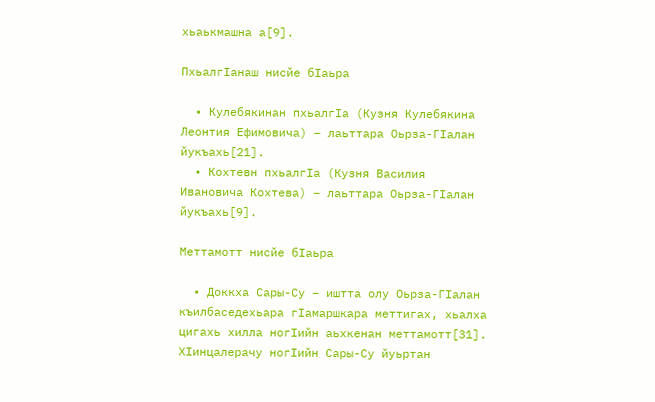хьаькмашна а[9].

ПхьалгӀанаш нисйе бӀаьра

  • Кулебякинан пхьалгӀа (Кузня Кулебякина Леонтия Ефимовича) – лаьттара Оьрза-ГӀалан йукъахь[21].
  • Кохтевн пхьалгӀа (Кузня Василия Ивановича Кохтева) – лаьттара Оьрза-ГӀалан йукъахь[9].

Меттамотт нисйе бӀаьра

  • Доккха Сары-Су – иштта олу Оьрза-ГӀалан къилбаседехьара гӀамаршкара меттигах, хьалха цигахь хилла ногӀийн аьхкенан меттамотт[31]. ХӀинцалерачу ногӀийн Сары-Су йуьртан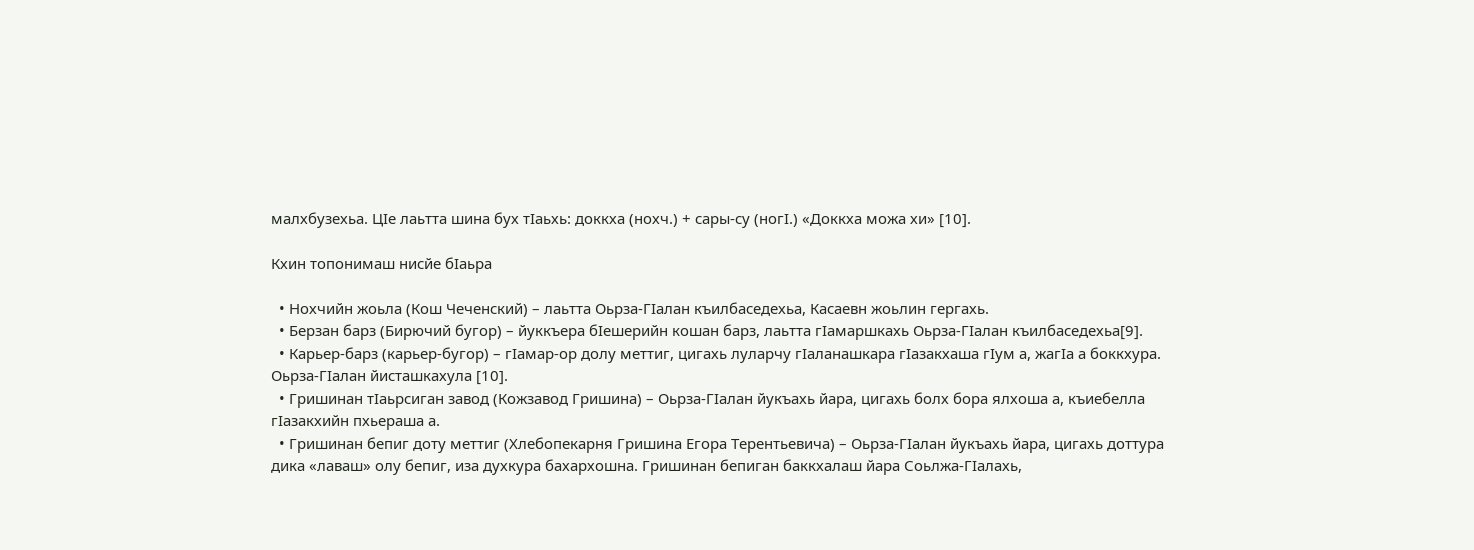малхбузехьа. ЦӀе лаьтта шина бух тӀаьхь: доккха (нохч.) + сары-су (ногӀ.) «Доккха можа хи» [10].

Кхин топонимаш нисйе бӀаьра

  • Нохчийн жоьла (Кош Чеченский) – лаьтта Оьрза-ГӀалан къилбаседехьа, Касаевн жоьлин гергахь.
  • Берзан барз (Бирючий бугор) – йуккъера бӀешерийн кошан барз, лаьтта гӀамаршкахь Оьрза-ГӀалан къилбаседехьа[9].
  • Карьер-барз (карьер-бугор) – гӀамар-ор долу меттиг, цигахь луларчу гӀаланашкара гӀазакхаша гӀум а, жагӀа а боккхура. Оьрза-ГӀалан йисташкахула [10].
  • Гришинан тӀаьрсиган завод (Кожзавод Гришина) – Оьрза-ГӀалан йукъахь йара, цигахь болх бора ялхоша а, къиебелла гӀазакхийн пхьераша а.
  • Гришинан бепиг доту меттиг (Хлебопекарня Гришина Егора Терентьевича) – Оьрза-ГӀалан йукъахь йара, цигахь доттура дика «лаваш» олу бепиг, иза духкура бахархошна. Гришинан бепиган баккхалаш йара Соьлжа-ГӀалахь,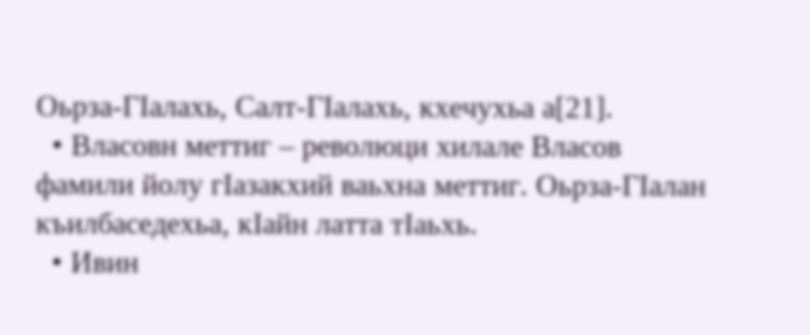Оьрза-ГӀалахь, Салт-ГӀалахь, кхечухьа а[21].
  • Власовн меттиг – революци хилале Власов фамили йолу гӀазакхий ваьхна меттиг. Оьрза-ГӀалан къилбаседехьа, кӀайн латта тӀаьхь.
  • Ивин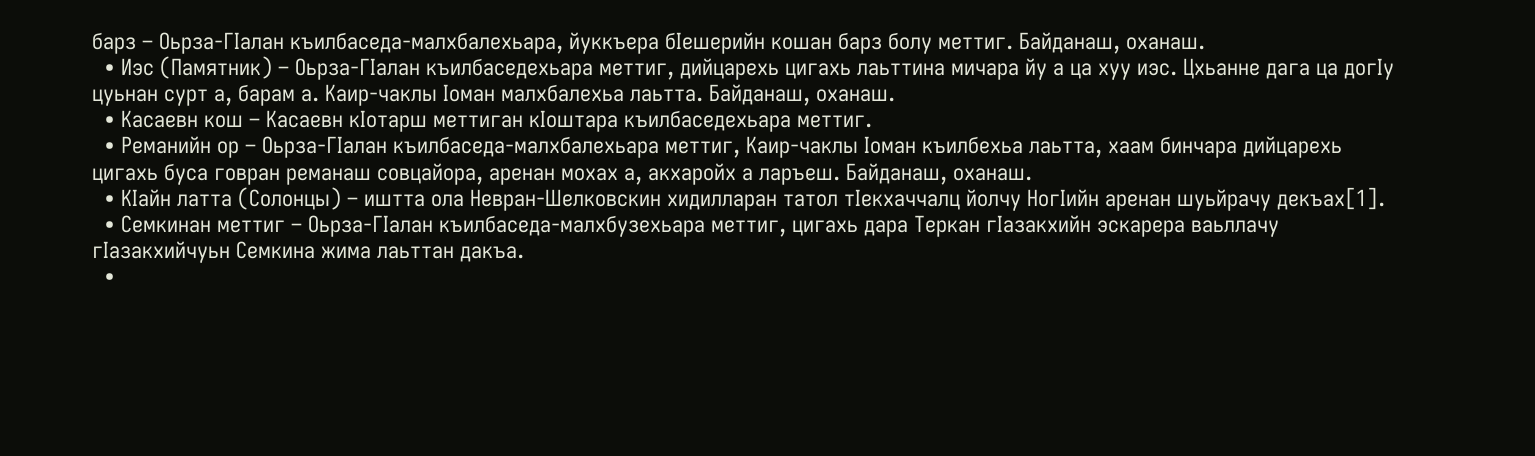барз – Оьрза-ГӀалан къилбаседа-малхбалехьара, йуккъера бӀешерийн кошан барз болу меттиг. Байданаш, оханаш.
  • Иэс (Памятник) – Оьрза-ГӀалан къилбаседехьара меттиг, дийцарехь цигахь лаьттина мичара йу а ца хуу иэс. Цхьанне дага ца догӀу цуьнан сурт а, барам а. Каир-чаклы Ӏоман малхбалехьа лаьтта. Байданаш, оханаш.
  • Касаевн кош – Касаевн кӀотарш меттиган кӀоштара къилбаседехьара меттиг.
  • Реманийн ор – Оьрза-ГӀалан къилбаседа-малхбалехьара меттиг, Каир-чаклы Ӏоман къилбехьа лаьтта, хаам бинчара дийцарехь цигахь буса говран реманаш совцайора, аренан мохах а, акхаройх а ларъеш. Байданаш, оханаш.
  • КӀайн латта (Солонцы) – иштта ола Невран-Шелковскин хидилларан татол тӀекхаччалц йолчу НогӀийн аренан шуьйрачу декъах[1].
  • Семкинан меттиг – Оьрза-ГӀалан къилбаседа-малхбузехьара меттиг, цигахь дара Теркан гӀазакхийн эскарера ваьллачу гӀазакхийчуьн Семкина жима лаьттан дакъа.
  •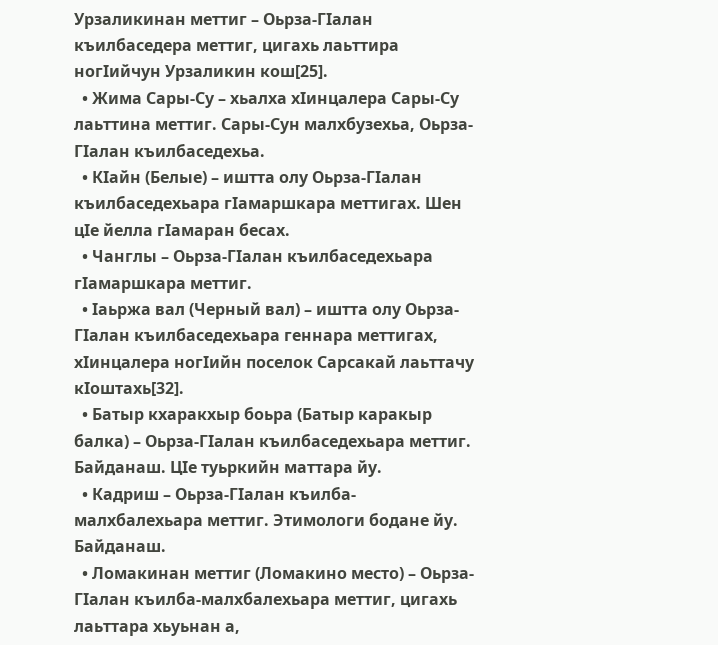Урзаликинан меттиг – Оьрза-ГӀалан къилбаседера меттиг, цигахь лаьттира ногӀийчун Урзаликин кош[25].
  • Жима Сары-Су – хьалха хӀинцалера Сары-Су лаьттина меттиг. Сары-Сун малхбузехьа, Оьрза-ГӀалан къилбаседехьа.
  • КӀайн (Белые) – иштта олу Оьрза-ГӀалан къилбаседехьара гӀамаршкара меттигах. Шен цӀе йелла гӀамаран бесах.
  • Чанглы – Оьрза-ГӀалан къилбаседехьара гӀамаршкара меттиг.
  • Ӏаьржа вал (Черный вал) – иштта олу Оьрза-ГӀалан къилбаседехьара геннара меттигах, хӀинцалера ногӀийн поселок Сарсакай лаьттачу кӀоштахь[32].
  • Батыр кхаракхыр боьра (Батыр каракыр балка) – Оьрза-ГӀалан къилбаседехьара меттиг. Байданаш. ЦӀе туьркийн маттара йу.
  • Кадриш – Оьрза-ГӀалан къилба-малхбалехьара меттиг. Этимологи бодане йу. Байданаш.
  • Ломакинан меттиг (Ломакино место) – Оьрза-ГӀалан къилба-малхбалехьара меттиг, цигахь лаьттара хьуьнан а,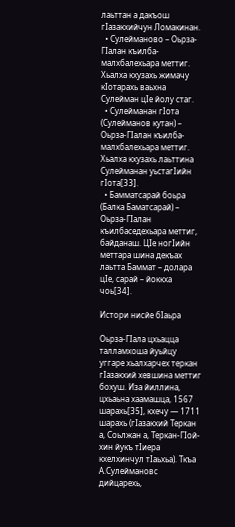лаьттан а дакъош гӀазакхийчун Ломакинан.
  • Сулейманово – Оьрза-ГӀалан къилба-малхбалехьара меттиг. Хьалха кхузахь жимачу кӀотарахь ваьхна Сулейман цӀе йолу стаг.
  • Сулейманан гӀота (Сулейманов кутан) – Оьрза-ГӀалан къилба-малхбалехьара меттиг. Хьалха кхузахь лаьттина Сулейманан уьстагӀийн гӀота[33].
  • Бамматсарай боьра (Балка Баматсарай) – Оьрза-ГӀалан къилбаседехьара меттиг, байданаш. ЦӀе ногӀийн меттара шина декъах лаьтта Баммат – долара цӀе, сарай – йоккха чоь[34].

Истори нисйе бӀаьра

Оьрза-ГӀала цхьацца талламхоша йуьйцу уггаре хьалхарчех теркан гӀазакхий хевшина меттиг бохуш. Иза йиллина, цхьаьна хаамашца, 1567 шарахь[35], кхечу — 1711 шарахь (гӀазакхий Теркан а, Соьлжан а, Теркан-ГӀой-хин йукъ тӀиера кхелхинчул тӀаьхьа). Ткъа А.Сулеймановс дийцарехь,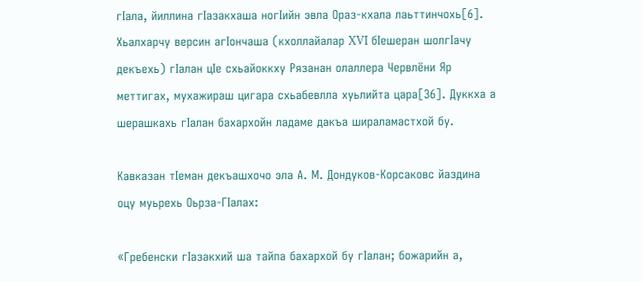гӀала, йиллина гӀазакхаша ногӀийн эвла Ораз-кхала лаьттинчохь[6]. Хьалхарчу версин агӀончаша (кхоллайалар XVI бӀешеран шолгӀачу декъехь) гӀалан цӀе схьайоккху Рязанан олаллера Червлёни Яр меттигах, мухажираш цигара схьабевлла хуьлийта цара[36]. Дуккха а шерашкахь гӀалан бахархойн ладаме дакъа шираламастхой бу.

Кавказан тӀеман декъашхочо эла А. М. Дондуков-Корсаковс йаздина оцу муьрехь Оьрза-ГӀалах:

«Гребенски гӀазакхий ша тайпа бахархой бу гӀалан; божарийн а,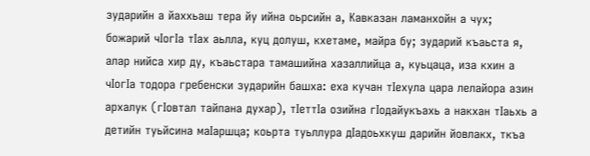зударийн а йаххьаш тера йу ийна оьрсийн а, Кавказан ламанхойн а чух; божарий чӀогӀа тӀах аьлла, куц долуш, кхетаме, майра бу; зударий къаьста я, алар нийса хир ду, къаьстара тамашийна хазаллийца а, куьцаца, иза кхин а чӀогӀа тодора гребенски зударийн башха: еха кучан тӀехула цара лелайора азин архалук (гӀовтал тайпана духар), тӀеттӀа озийна гӀодайукъахь а накхан тӀаьхь а детийн туьйсина маӀаршца; коьрта туьллура дӀадоьхкуш дарийн йовлакх, ткъа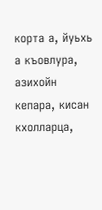корта а, йуьхь а къовлура, азихойн кепара, кисан кхолларца,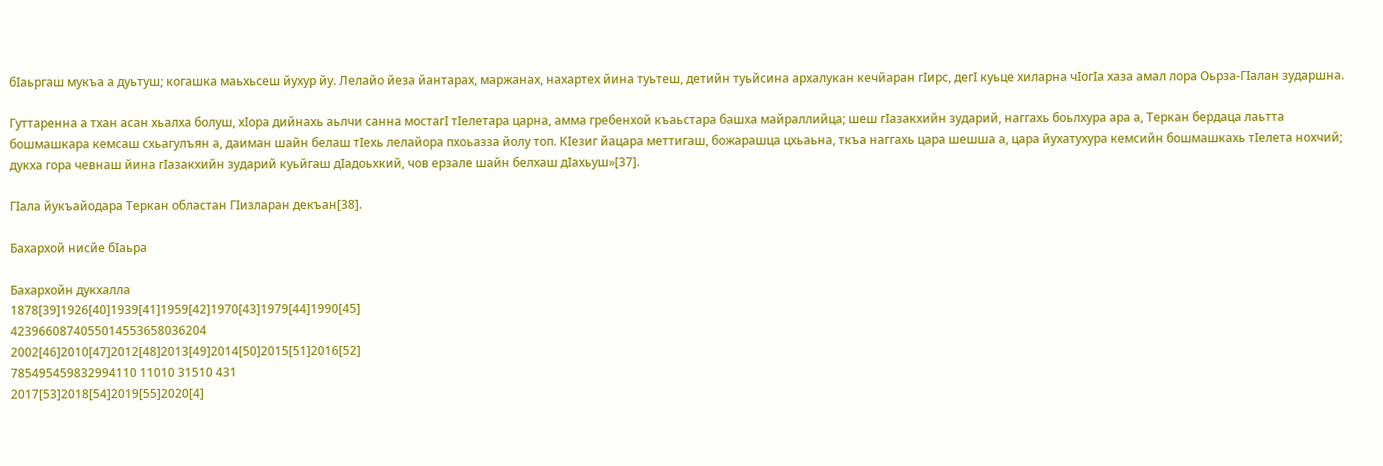бӀаьргаш мукъа а дуьтуш; когашка маьхьсеш йухур йу. Лелайо йеза йантарах, маржанах, нахартех йина туьтеш, детийн туьйсина архалукан кечйаран гӀирс, дегӀ куьце хиларна чӀогӀа хаза амал лора Оьрза-ГӀалан зударшна.

Гуттаренна а тхан асан хьалха болуш, хӀора дийнахь аьлчи санна мостагӀ тӀелетара царна, амма гребенхой къаьстара башха майраллийца; шеш гӀазакхийн зударий, наггахь боьлхура ара а, Теркан бердаца лаьтта бошмашкара кемсаш схьагулъян а, даиман шайн белаш тӀехь лелайора пхоьазза йолу топ. КӀезиг йацара меттигаш, божарашца цхьаьна, ткъа наггахь цара шешша а, цара йухатухура кемсийн бошмашкахь тӀелета нохчий; дукха гора чевнаш йина гӀазакхийн зударий куьйгаш дӀадоьхкий, чов ерзале шайн белхаш дӀахьуш»[37].

ГӀала йукъайодара Теркан областан ГӀизларан декъан[38].

Бахархой нисйе бӀаьра

Бахархойн дукхалла
1878[39]1926[40]1939[41]1959[42]1970[43]1979[44]1990[45]
4239660874055014553658036204
2002[46]2010[47]2012[48]2013[49]2014[50]2015[51]2016[52]
785495459832994110 11010 31510 431
2017[53]2018[54]2019[55]2020[4]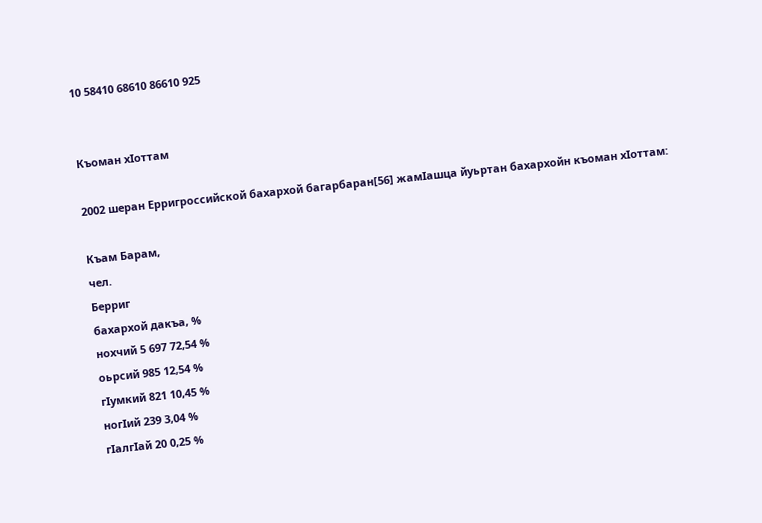10 58410 68610 86610 925


Къоман хӀоттам

2002 шеран Ерригроссийской бахархой багарбаран[56] жамӀашца йуьртан бахархойн къоман хӀоттам:

Къам Барам,
чел.
Берриг
бахархой дакъа, %
нохчий 5 697 72,54 %
оьрсий 985 12,54 %
гӀумкий 821 10,45 %
ногӀий 239 3,04 %
гӀалгӀай 20 0,25 %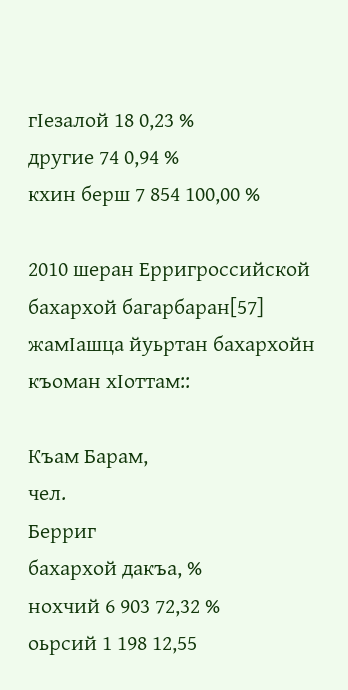гӀезалой 18 0,23 %
другие 74 0,94 %
кхин берш 7 854 100,00 %

2010 шеран Ерригроссийской бахархой багарбаран[57] жамӀашца йуьртан бахархойн къоман хӀоттам::

Къам Барам,
чел.
Берриг
бахархой дакъа, %
нохчий 6 903 72,32 %
оьрсий 1 198 12,55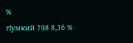%
гӀумкий 798 8,36 %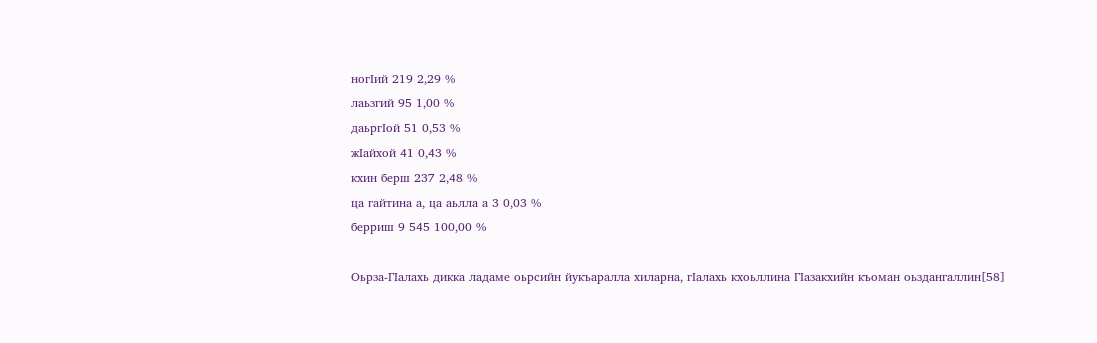ногӀий 219 2,29 %
лаьзгий 95 1,00 %
даьргӀой 51 0,53 %
жӀайхой 41 0,43 %
кхин берш 237 2,48 %
ца гайтина а, ца аьлла а 3 0,03 %
берриш 9 545 100,00 %

Оьрза-ГӀалахь дикка ладаме оьрсийн йукъаралла хиларна, гӀалахь кхоьллина ГӀазакхийн къоман оьздангаллин[58]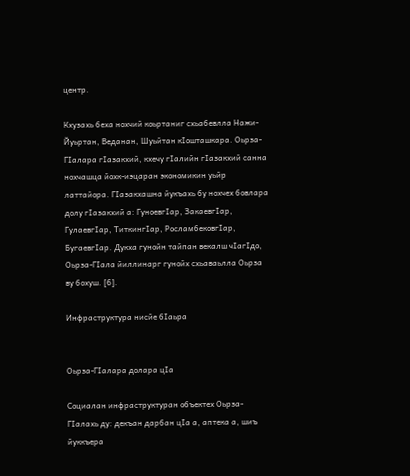центр.

Кхузахь беха нохчий коьртаниг схьабевлла Нажи-Йуьртан, Веданан, Шуьйтан кӀошташкара. Оьрза-ГӀалара гӀазакхий, кхечу гӀалийн гӀазакхий санна нохчашца йохк-иэцаран экономикин уьйр латтайора. ГӀазакхашна йукъахь бу нохчех бовлара долу гӀазакхий а: ГуноевгӀар, ЗакаевгӀар, ГулаевгӀар, ТиткингӀар, РосламбековгӀар, БугаевгӀар. Дукха гунойн тайпан векалш чӀагӀдо, Оьрза-ГӀала йиллинарг гунойх схьаваьлла Оьрза ву бохуш. [6].

Инфраструктура нисйе бӀаьра


Оьрза-ГӀалара долара цӀа

Социалан инфраструктуран объектех Оьрза-ГӀалахь ду: декъан дарбан цӀа а, аптека а, шиъ йуккъера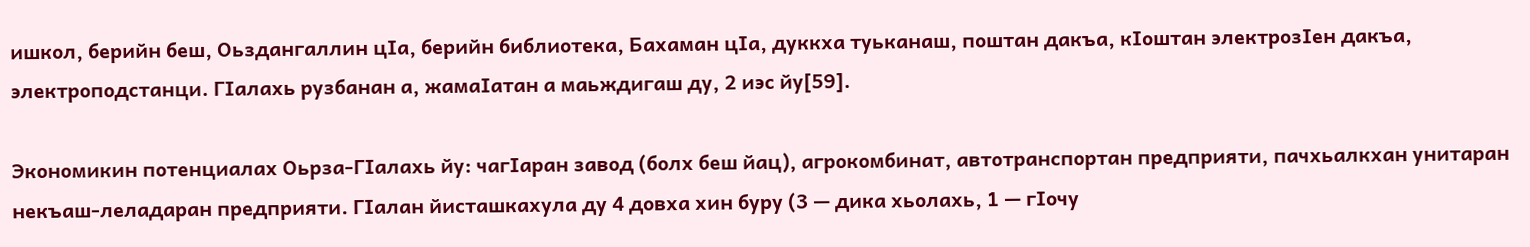ишкол, берийн беш, Оьздангаллин цӀа, берийн библиотека, Бахаман цӀа, дуккха туьканаш, поштан дакъа, кӀоштан электрозӀен дакъа, электроподстанци. ГӀалахь рузбанан а, жамаӀатан а маьждигаш ду, 2 иэс йу[59].

Экономикин потенциалах Оьрза-ГӀалахь йу: чагӀаран завод (болх беш йац), агрокомбинат, автотранспортан предприяти, пачхьалкхан унитаран некъаш-леладаран предприяти. ГӀалан йисташкахула ду 4 довха хин буру (3 — дика хьолахь, 1 — гӀочу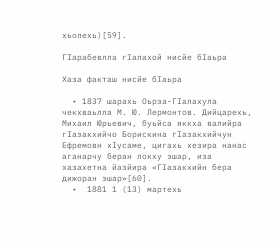хьолехь)[59].

ГӀарабевлла гӀалахой нисйе бӀаьра

Хаза факташ нисйе бӀаьра

  • 1837 шарахь Оьрза-ГӀалахула чекхваьлла М. Ю. Лермонтов. Дийцарехь, Михаил Юрьевич, буьйса яккха валийра гӀазакхийчо Борискина гӀазакхийчун Ефремовн хӀусаме, цигахь хезира нанас аганарчу беран локху эшар, иза хазахетна йазйира «ГӀазакхийн бера дижоран эшар»[60].
  •  1881 1 (13) мартехь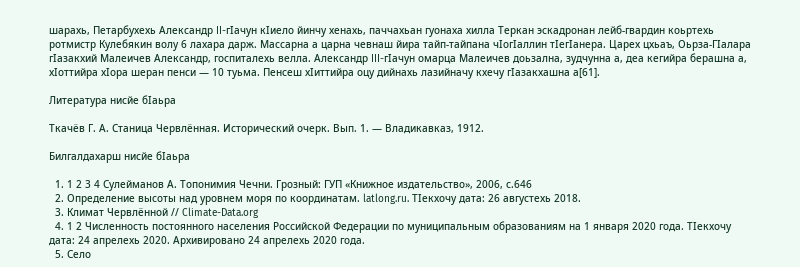шарахь, Петарбухехь Александр II-гӀачун кӀиело йинчу хенахь, паччахьан гуонаха хилла Теркан эскадронан лейб-гвардин коьртехь ротмистр Кулебякин волу 6 лахара дарж. Массарна а царна чевнаш йира тайп-тайпана чӀогӀаллин тӀегӀанера. Царех цхьаъ, Оьрза-ГӀалара гӀазакхий Малеичев Александр, госпиталехь велла. Александр III-гӀачун омарца Малеичев доьзална, зудчунна а, деа кегийра берашна а, хӀоттийра хӀора шеран пенси — 10 туьма. Пенсеш хӀиттийра оцу дийнахь лазийначу кхечу гӀазакхашна а[61].

Литература нисйе бӀаьра

Ткачёв Г. А. Станица Червлённая. Исторический очерк. Вып. 1. — Владикавказ, 1912.

Билгалдахарш нисйе бӀаьра

  1. 1 2 3 4 Сулейманов А. Топонимия Чечни. Грозный: ГУП «Книжное издательство», 2006, с.646
  2. Определение высоты над уровнем моря по координатам. latlong.ru. ТӀекхочу дата: 26 августехь 2018.
  3. Климат Червлённой // Climate-Data.org
  4. 1 2 Численность постоянного населения Российской Федерации по муниципальным образованиям на 1 января 2020 года. ТӀекхочу дата: 24 апрелехь 2020. Архивировано 24 апрелехь 2020 года.
  5. Село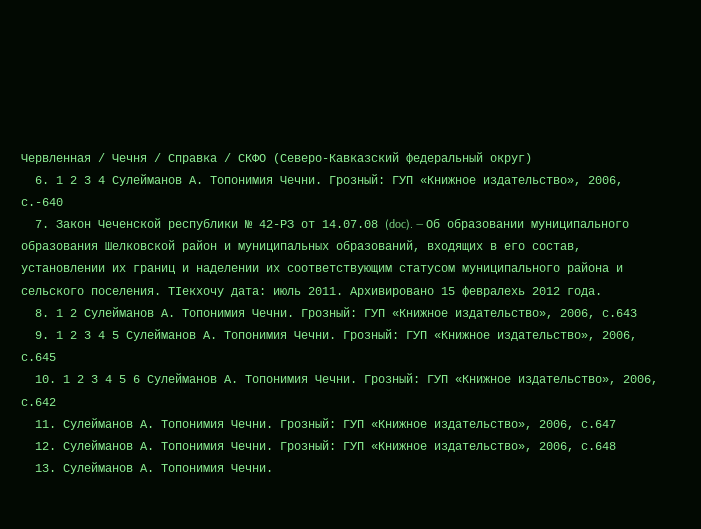Червленная / Чечня / Справка / СКФО (Северо-Кавказский федеральный округ)
  6. 1 2 3 4 Сулейманов А. Топонимия Чечни. Грозный: ГУП «Книжное издательство», 2006, с.-640
  7. Закон Чеченской республики № 42-РЗ от 14.07.08 (doc). — Об образовании муниципального образования Шелковской район и муниципальных образований, входящих в его состав, установлении их границ и наделении их соответствующим статусом муниципального района и сельского поселения. ТӀекхочу дата: июль 2011. Архивировано 15 февралехь 2012 года.
  8. 1 2 Сулейманов А. Топонимия Чечни. Грозный: ГУП «Книжное издательство», 2006, с.643
  9. 1 2 3 4 5 Сулейманов А. Топонимия Чечни. Грозный: ГУП «Книжное издательство», 2006, с.645
  10. 1 2 3 4 5 6 Сулейманов А. Топонимия Чечни. Грозный: ГУП «Книжное издательство», 2006, с.642
  11. Сулейманов А. Топонимия Чечни. Грозный: ГУП «Книжное издательство», 2006, с.647
  12. Сулейманов А. Топонимия Чечни. Грозный: ГУП «Книжное издательство», 2006, с.648
  13. Сулейманов А. Топонимия Чечни.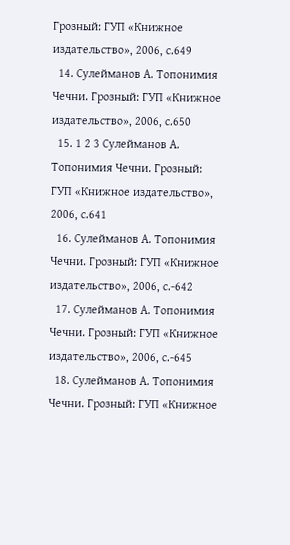Грозный: ГУП «Книжное издательство», 2006, с.649
  14. Сулейманов А. Топонимия Чечни. Грозный: ГУП «Книжное издательство», 2006, с.650
  15. 1 2 3 Сулейманов А. Топонимия Чечни. Грозный: ГУП «Книжное издательство», 2006, с.641
  16. Сулейманов А. Топонимия Чечни. Грозный: ГУП «Книжное издательство», 2006, с.-642
  17. Сулейманов А. Топонимия Чечни. Грозный: ГУП «Книжное издательство», 2006, с.-645
  18. Сулейманов А. Топонимия Чечни. Грозный: ГУП «Книжное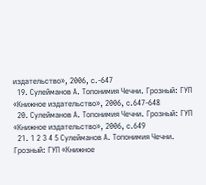издательство», 2006, с.-647
  19. Сулейманов А. Топонимия Чечни. Грозный: ГУП «Книжное издательство», 2006, с.647-648
  20. Сулейманов А. Топонимия Чечни. Грозный: ГУП «Книжное издательство», 2006, с.649
  21. 1 2 3 4 5 Сулейманов А. Топонимия Чечни. Грозный: ГУП «Книжное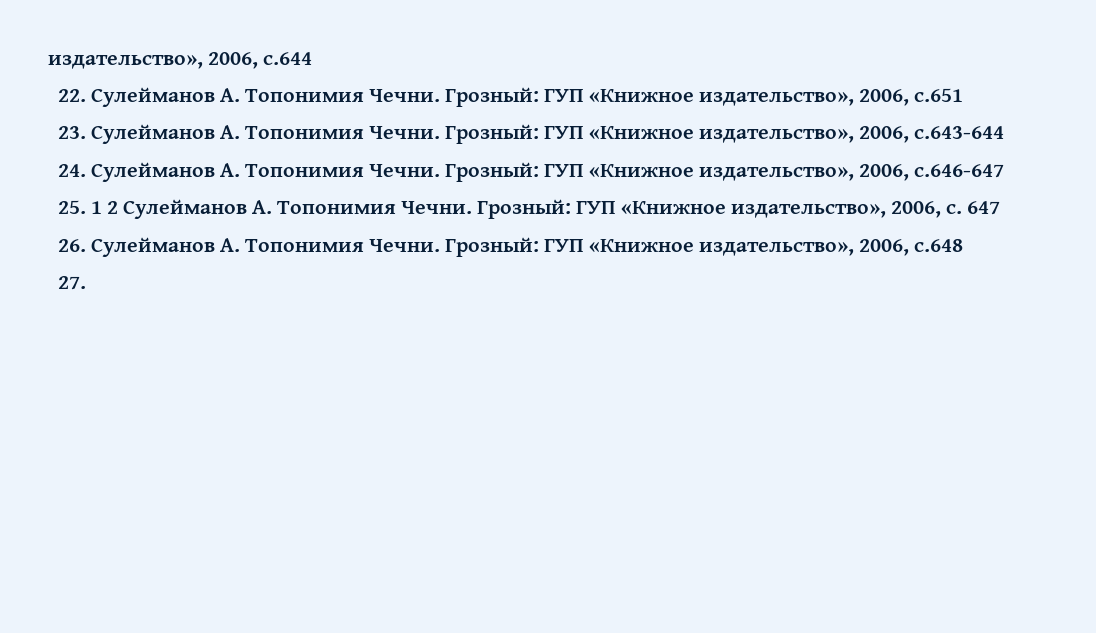издательство», 2006, с.644
  22. Сулейманов А. Топонимия Чечни. Грозный: ГУП «Книжное издательство», 2006, с.651
  23. Сулейманов А. Топонимия Чечни. Грозный: ГУП «Книжное издательство», 2006, с.643-644
  24. Сулейманов А. Топонимия Чечни. Грозный: ГУП «Книжное издательство», 2006, с.646-647
  25. 1 2 Сулейманов А. Топонимия Чечни. Грозный: ГУП «Книжное издательство», 2006, с. 647
  26. Сулейманов А. Топонимия Чечни. Грозный: ГУП «Книжное издательство», 2006, с.648
  27.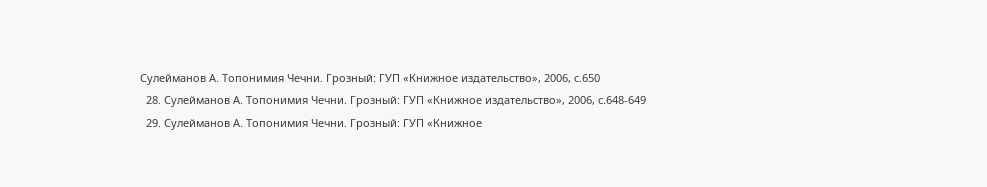Сулейманов А. Топонимия Чечни. Грозный: ГУП «Книжное издательство», 2006, с.650
  28. Сулейманов А. Топонимия Чечни. Грозный: ГУП «Книжное издательство», 2006, с.648-649
  29. Сулейманов А. Топонимия Чечни. Грозный: ГУП «Книжное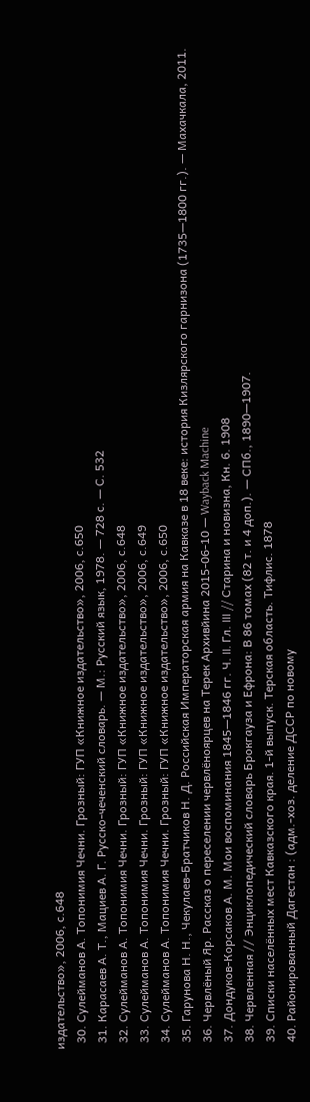издательство», 2006, с.648
  30. Сулейманов А. Топонимия Чечни. Грозный: ГУП «Книжное издательство», 2006, с.650
  31. Карасаев А. Т., Мациев А. Г. Русско-чеченский словарь. — М.: Русский язык, 1978. — 728 с. — С. 532
  32. Сулейманов А. Топонимия Чечни. Грозный: ГУП «Книжное издательство», 2006, с.648
  33. Сулейманов А. Топонимия Чечни. Грозный: ГУП «Книжное издательство», 2006, с.649
  34. Сулейманов А. Топонимия Чечни. Грозный: ГУП «Книжное издательство», 2006, с.650
  35. Гарунова Н. Н., Чекулаев-Братчиков Н. Д. Российская Императорская армия на Кавказе в 18 веке: история Кизлярского гарнизона (1735—1800 гг.). — Махачкала, 2011.
  36. Червлёный Яр. Рассказ о переселении червлёноярцев на Терек Архивйина 2015-06-10 — Wayback Machine
  37. Дондуков-Корсаков А. М. Мои воспоминания 1845—1846 гг. Ч. II. Гл. III // Старина и новизна, Кн. 6. 1908
  38. Червленная // Энциклопедический словарь Брокгауза и Ефрона: В 86 томах (82 т. и 4 доп.). — СПб., 1890—1907.
  39. Списки населённых мест Кавказского края. 1-й выпуск. Терская область. Тифлис. 1878
  40. Районированный Дагестан : (адм.-хоз. деление ДССР по новому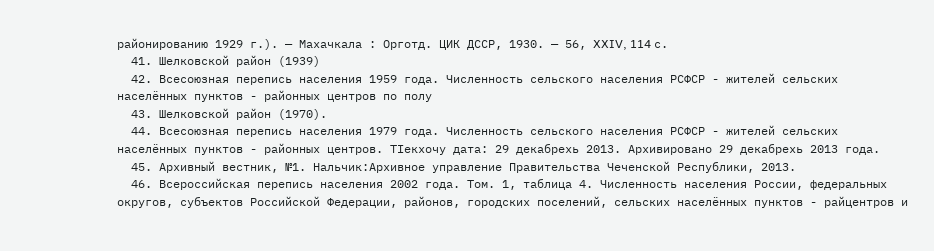районированию 1929 г.). — Махачкала : Орготд. ЦИК ДССР, 1930. — 56, XXIV, 114 с.
  41. Шелковской район (1939)
  42. Всесоюзная перепись населения 1959 года. Численность сельского населения РСФСР - жителей сельских населённых пунктов - районных центров по полу
  43. Шелковской район (1970).
  44. Всесоюзная перепись населения 1979 года. Численность сельского населения РСФСР - жителей сельских населённых пунктов - районных центров. ТӀекхочу дата: 29 декабрехь 2013. Архивировано 29 декабрехь 2013 года.
  45. Архивный вестник, №1. Нальчик:Архивное управление Правительства Чеченской Республики, 2013.
  46. Всероссийская перепись населения 2002 года. Том. 1, таблица 4. Численность населения России, федеральных округов, субъектов Российской Федерации, районов, городских поселений, сельских населённых пунктов - райцентров и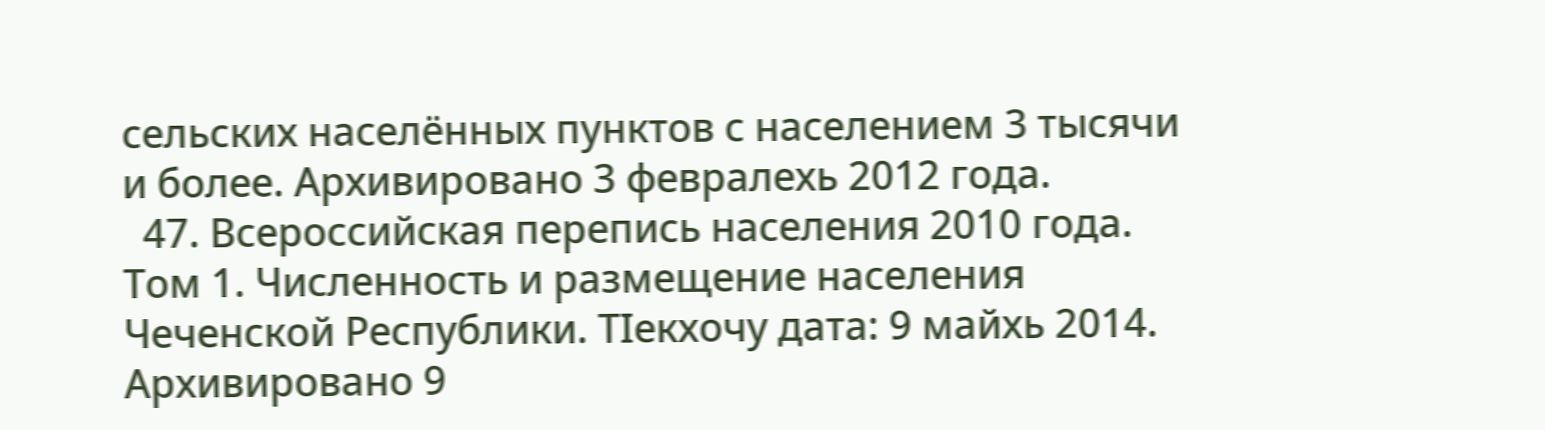сельских населённых пунктов с населением 3 тысячи и более. Архивировано 3 февралехь 2012 года.
  47. Всероссийская перепись населения 2010 года. Том 1. Численность и размещение населения Чеченской Республики. ТӀекхочу дата: 9 майхь 2014. Архивировано 9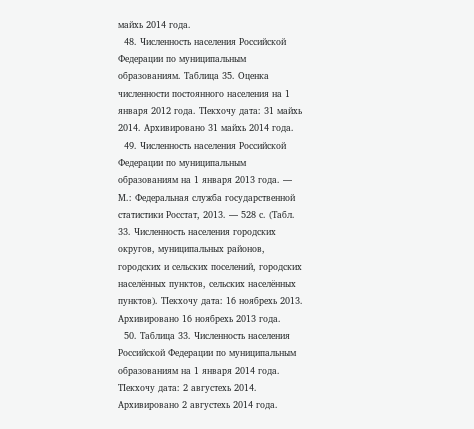майхь 2014 года.
  48. Численность населения Российской Федерации по муниципальным образованиям. Таблица 35. Оценка численности постоянного населения на 1 января 2012 года. ТӀекхочу дата: 31 майхь 2014. Архивировано 31 майхь 2014 года.
  49. Численность населения Российской Федерации по муниципальным образованиям на 1 января 2013 года. — М.: Федеральная служба государственной статистики Росстат, 2013. — 528 с. (Табл. 33. Численность населения городских округов, муниципальных районов, городских и сельских поселений, городских населённых пунктов, сельских населённых пунктов). ТӀекхочу дата: 16 ноябрехь 2013. Архивировано 16 ноябрехь 2013 года.
  50. Таблица 33. Численность населения Российской Федерации по муниципальным образованиям на 1 января 2014 года. ТӀекхочу дата: 2 августехь 2014. Архивировано 2 августехь 2014 года.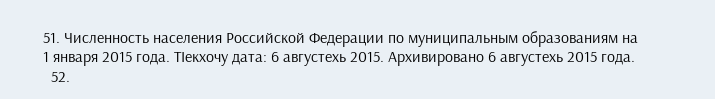51. Численность населения Российской Федерации по муниципальным образованиям на 1 января 2015 года. ТӀекхочу дата: 6 августехь 2015. Архивировано 6 августехь 2015 года.
  52.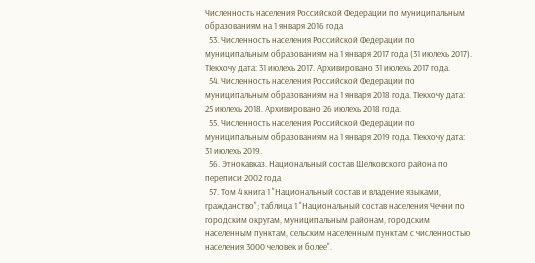Численность населения Российской Федерации по муниципальным образованиям на 1 января 2016 года
  53. Численность населения Российской Федерации по муниципальным образованиям на 1 января 2017 года (31 июлехь 2017). ТӀекхочу дата: 31 июлехь 2017. Архивировано 31 июлехь 2017 года.
  54. Численность населения Российской Федерации по муниципальным образованиям на 1 января 2018 года. ТӀекхочу дата: 25 июлехь 2018. Архивировано 26 июлехь 2018 года.
  55. Численность населения Российской Федерации по муниципальным образованиям на 1 января 2019 года. ТӀекхочу дата: 31 июлехь 2019.
  56. Этнокавказ. Национальный состав Шелковского района по переписи 2002 года
  57. Том 4 книга 1 "Национальный состав и владение языками, гражданство"; таблица 1 "Национальный состав населения Чечни по городским округам, муниципальным районам, городским населенным пунктам, сельским населенным пунктам с численностью населения 3000 человек и более".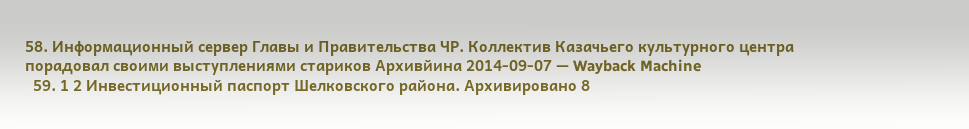58. Информационный сервер Главы и Правительства ЧР. Коллектив Казачьего культурного центра порадовал своими выступлениями стариков Архивйина 2014-09-07 — Wayback Machine
  59. 1 2 Инвестиционный паспорт Шелковского района. Архивировано 8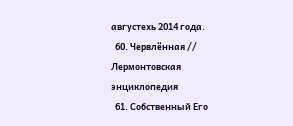августехь 2014 года.
  60. Червлённая // Лермонтовская энциклопедия
  61. Собственный Его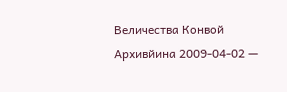Величества Конвой Архивйина 2009-04-02 —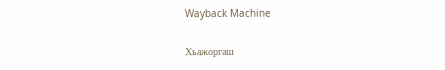Wayback Machine

Хьажоргаш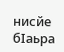нисйе бӀаьра